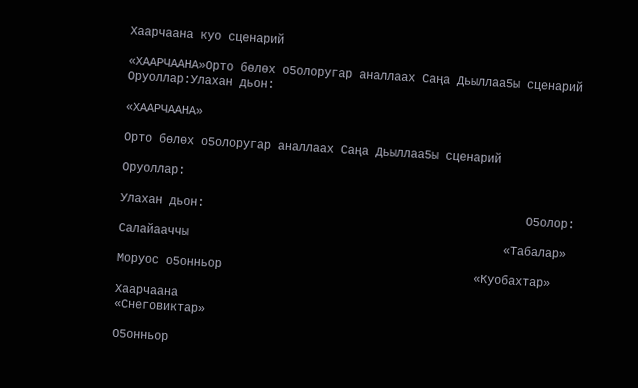Хаарчаана куо сценарий

«ХААРЧААНА»Орто бөлөх о5олоругар аналлаах Саңа Дьыллаа5ы сценарий Оруоллар:Улахан дьон:

«ХААРЧААНА»

Орто бөлөх о5олоругар аналлаах Саңа Дьыллаа5ы сценарий

Оруоллар:

Улахан дьон:                                              О5олор:

Салайааччы                                             «Табалар»

Моруос о5онньор                                    «Куобахтар»

Хаарчаана                                                 «Снеговиктар»

О5онньор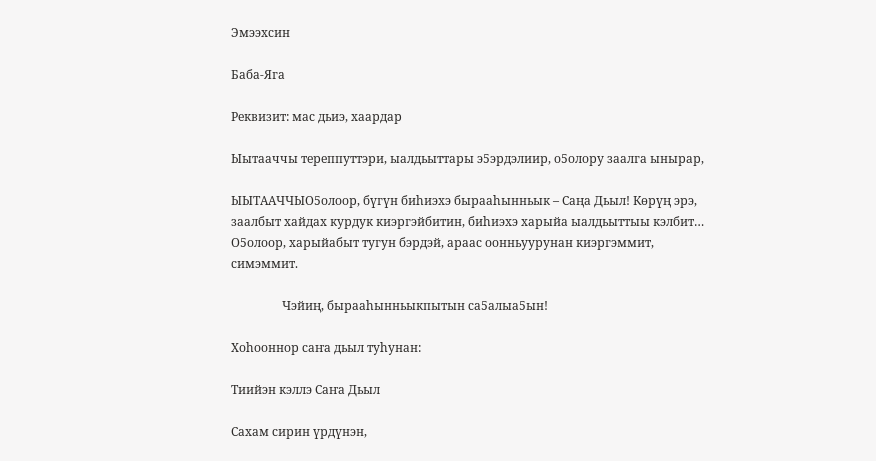Эмээхсин

Баба-Яга

Реквизит: мас дьиэ, хаардар

Ыытааччы тереппуттэри, ыалдьыттары э5эрдэлиир, о5олору заалга ынырар,

ЫЫТААЧЧЫО5олоор, бүгүн биhиэхэ бырааhынньык – Саңа Дьыл! Көрүң эрэ, заалбыт хайдах курдук киэргэйбитин, биhиэхэ харыйа ыалдьыттыы кэлбит…  О5олоор, харыйабыт тугун бэрдэй, араас оонньуурунан киэргэммит, симэммит.

                 Чэйиң, бырааhынньыкпытын са5алыа5ын!

Хоһооннор саҥа дьыл туһунан:

Тиийэн кэллэ Саҥа Дьыл

Сахам сирин үрдүнэн,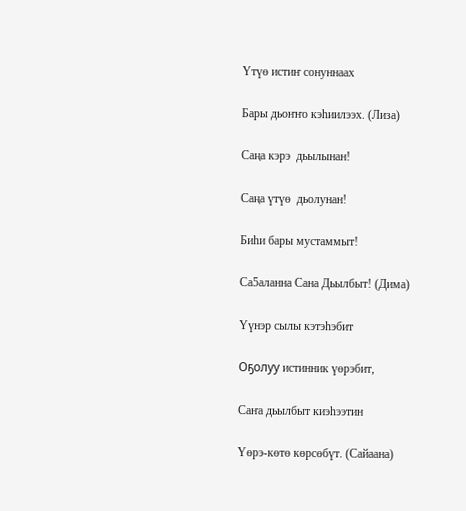Үтүө истиҥ сонуннаах

Бары дьоҥҥо кэһиилээх. (Лиза)

Саңа кэрэ  дьылынан!

Саңа үтүө  дьолунан!

Биһи бары мустаммыт!

Са5аланна Сана Дьылбыт! (Дима)

Үүнэр сылы кэтэһэбит

Оҕолуу истинник үөрэбит,

Саҥа дьылбыт киэһээтин

Үөрэ-көтө көрсөбүт. (Сайаана)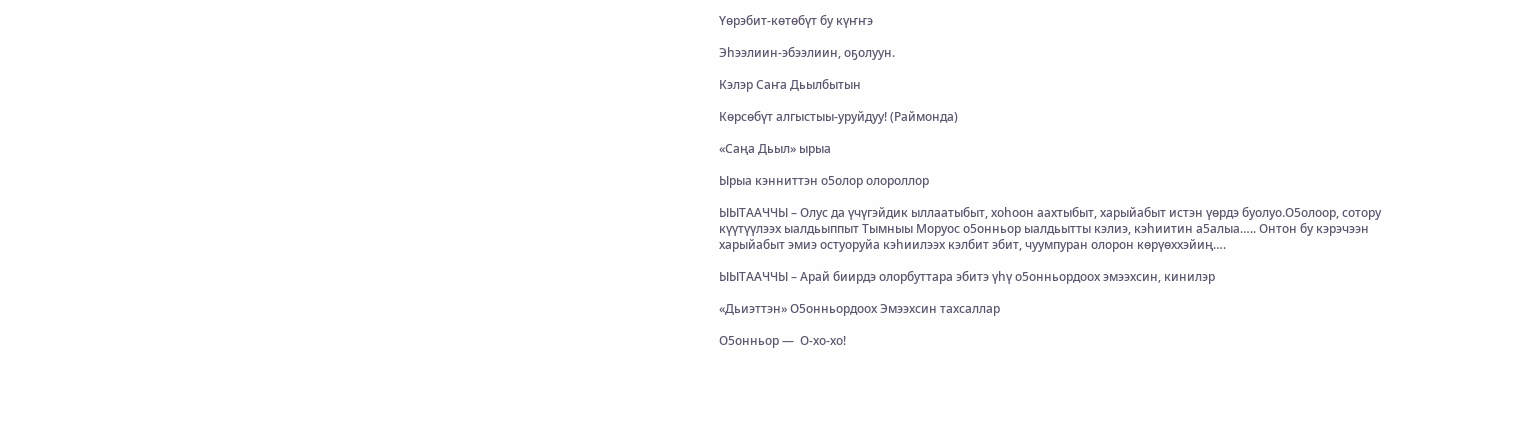Үөрэбит-көтөбүт бу күҥҥэ

Эһээлиин-эбээлиин, оҕолуун.

Кэлэр Саҥа Дьылбытын

Көрсөбүт алгыстыы-уруйдуу! (Раймонда)

«Саңа Дьыл» ырыа

Ырыа кэнниттэн о5олор олороллор

ЫЫТААЧЧЫ – Олус да үчүгэйдик ыллаатыбыт, хоhоон аахтыбыт, харыйабыт истэн үөрдэ буолуо.О5олоор, сотору күүтүүлээх ыалдьыппыт Тымныы Моруос о5онньор ыалдьытты кэлиэ, кэhиитин а5алыа….. Онтон бу кэрэчээн харыйабыт эмиэ остуоруйа кэhиилээх кэлбит эбит, чуумпуран олорон көрүөххэйиң….

ЫЫТААЧЧЫ – Арай биирдэ олорбуттара эбитэ үһү о5онньордоох эмээхсин, кинилэр

«Дьиэттэн» О5онньордоох Эмээхсин тахсаллар

О5онньор —  О-хо-хо!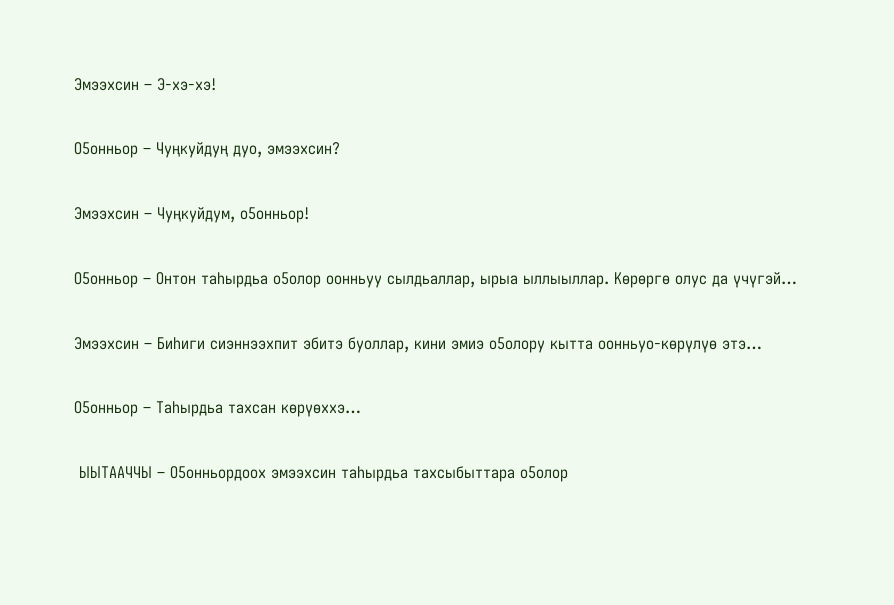Эмээхсин – Э-хэ-хэ!

О5онньор – Чуңкуйдуң дуо, эмээхсин?

Эмээхсин – Чуңкуйдум, о5онньор!

О5онньор – Онтон таhырдьа о5олор оонньуу сылдьаллар, ырыа ыллыыллар. Көрөргө олус да үчүгэй…

Эмээхсин – Биhиги сиэннээхпит эбитэ буоллар, кини эмиэ о5олору кытта оонньуо-көрүлүө этэ…

О5онньор – Таhырдьа тахсан көрүөххэ…

 ЫЫТААЧЧЫ – О5онньордоох эмээхсин таhырдьа тахсыбыттара о5олор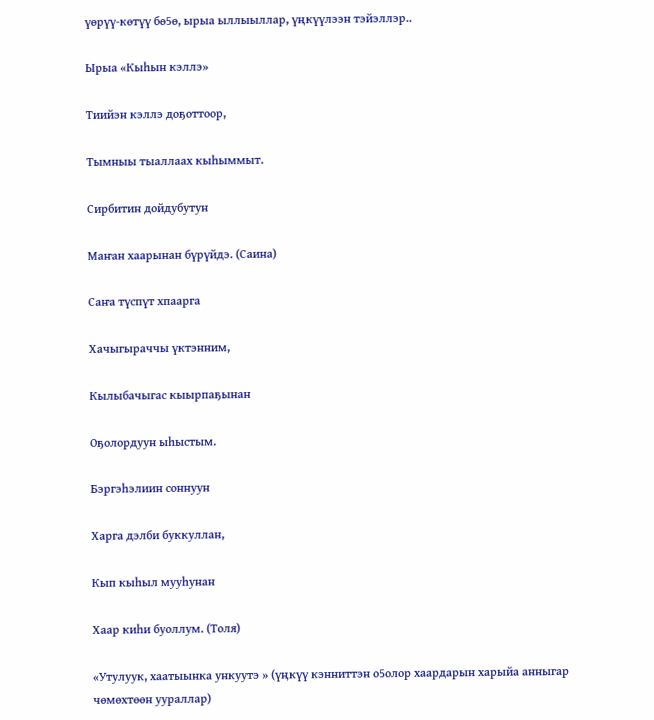үөрүү-көтүү бө5ө, ырыа ыллыыллар, үңкүүлээн тэйэллэр..

Ырыа «Кыhын кэллэ»

Тиийэн кэллэ доҕоттоор,

Тымныы тыаллаах кыһыммыт.

Сирбитин дойдубутун

Маҥан хаарынан бүрүйдэ. (Саина)

Саҥа түспүт хпаарга

Хачыгыраччы үктэнним,

Кылыбачыгас кыырпаҕынан

Оҕолордуун ыһыстым.

Бэргэһэлиин соннуун

Харга дэлби буккуллан,

Кып кыһыл мууһунан

Хаар киһи буоллум. (Толя)

«Утулуук, хаатыынка ункуутэ » (үңкүү кэнниттэн о5олор хаардарын харыйа анныгар чөмөхтөөн уураллар)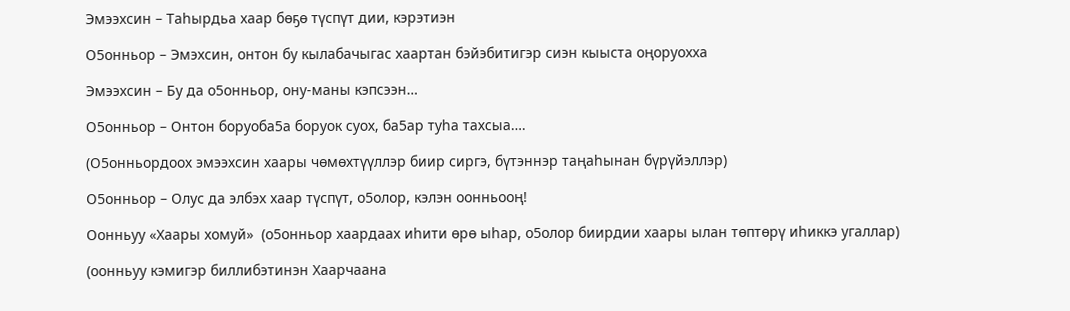Эмээхсин – Таһырдьа хаар бөҕө түспүт дии, кэрэтиэн

О5онньор – Эмэхсин, онтон бу кылабачыгас хаартан бэйэбитигэр сиэн кыыста оңоруохха

Эмээхсин – Бу да о5онньор, ону-маны кэпсээн…

О5онньор – Онтон боруоба5а боруок суох, ба5ар туhа тахсыа….

(О5онньордоох эмээхсин хаары чөмөхтүүллэр биир сиргэ, бүтэннэр таңаhынан бүрүйэллэр)

О5онньор – Олус да элбэх хаар түспүт, о5олор, кэлэн оонньооң!

Оонньуу «Хаары хомуй»  (о5онньор хаардаах иhити өрө ыhар, о5олор биирдии хаары ылан төптөрү иhиккэ угаллар)

(оонньуу кэмигэр биллибэтинэн Хаарчаана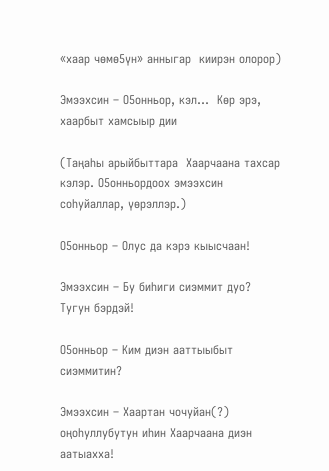«хаар чөмө5үн» анныгар  киирэн олорор)

Эмээхсин – О5онньор, кэл…  Көр эрэ, хаарбыт хамсыыр дии

(Таңаhы арыйбыттара  Хаарчаана тахсар кэлэр. О5онньордоох эмээхсин соһуйаллар, үөрэллэр.)

О5онньор – Олус да кэрэ кыысчаан!

Эмээхсин – Бу биhиги сиэммит дуо? Тугун бэрдэй!

О5онньор – Ким диэн ааттыыбыт сиэммитин?

Эмээхсин – Хаартан чочуйан(?) оңоhуллубутун иhин Хаарчаана диэн аатыахха!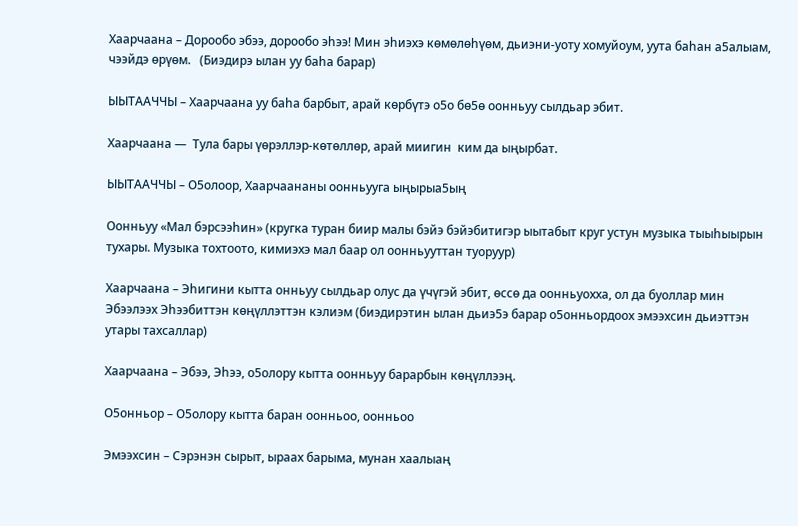Хаарчаана – Дорообо эбээ, дорообо эhээ! Мин эhиэхэ көмөлөһүөм, дьиэни-уоту хомуйоум, уута баhан а5алыам, чээйдэ өрүөм.   (Биэдирэ ылан уу баhа барар)

ЫЫТААЧЧЫ – Хаарчаана уу баhа барбыт, арай көрбүтэ о5о бө5ө оонньуу сылдьар эбит.

Хаарчаана —  Тула бары үөрэллэр-көтөллөр, арай миигин  ким да ыңырбат.

ЫЫТААЧЧЫ – О5олоор, Хаарчаананы оонньууга ыңырыа5ың

Оонньуу «Мал бэрсээһин» (кругка туран биир малы бэйэ бэйэбитигэр ыытабыт круг устун музыка тыыһыырын тухары. Музыка тохтоото, кимиэхэ мал баар ол оонньууттан туоруур)

Хаарчаана – Эhигини кытта онньуу сылдьар олус да үчүгэй эбит, өссө да оонньуохха, ол да буоллар мин Эбээлээх Эhээбиттэн көңүллэттэн кэлиэм (биэдирэтин ылан дьиэ5э барар о5онньордоох эмээхсин дьиэттэн утары тахсаллар)

Хаарчаана – Эбээ, Эhээ, о5олору кытта оонньуу барарбын көңүллээң.

О5онньор – О5олору кытта баран оонньоо, оонньоо

Эмээхсин – Сэрэнэн сырыт, ыраах барыма, мунан хаалыаң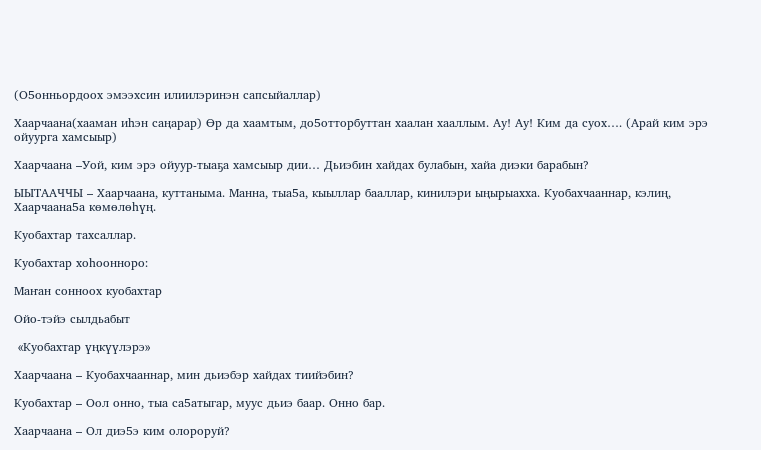(О5онньордоох эмээхсин илиилэринэн сапсыйаллар)

Хаарчаана(хааман иhэн саңарар) Өр да хаамтым, до5отторбуттан хаалан хааллым. Ау! Ау! Ким да суох…. (Арай ким эрэ ойуурга хамсыыр)

Хаарчаана –Уой, ким эрэ ойуур-тыаҕа хамсыыр дии… Дьиэбин хайдах булабын, хайа диэки барабын?

ЫЫТААЧЧЫ – Хаарчаана, куттаныма. Манна, тыа5а, кыыллар бааллар, кинилэри ыңырыахха. Куобахчааннар, кэлиң, Хаарчаана5а көмөлөһүң.

Куобахтар тахсаллар.

Куобахтар хоһоонноро:

Маҥан сонноох куобахтар

Ойо-тэйэ сылдьабыт

 «Куобахтар үңкүүлэрэ»

Хаарчаана – Куобахчааннар, мин дьиэбэр хайдах тиийэбин?

Куобахтар – Оол онно, тыа са5атыгар, муус дьиэ баар. Онно бар.

Хаарчаана – Ол диэ5э ким олороруй?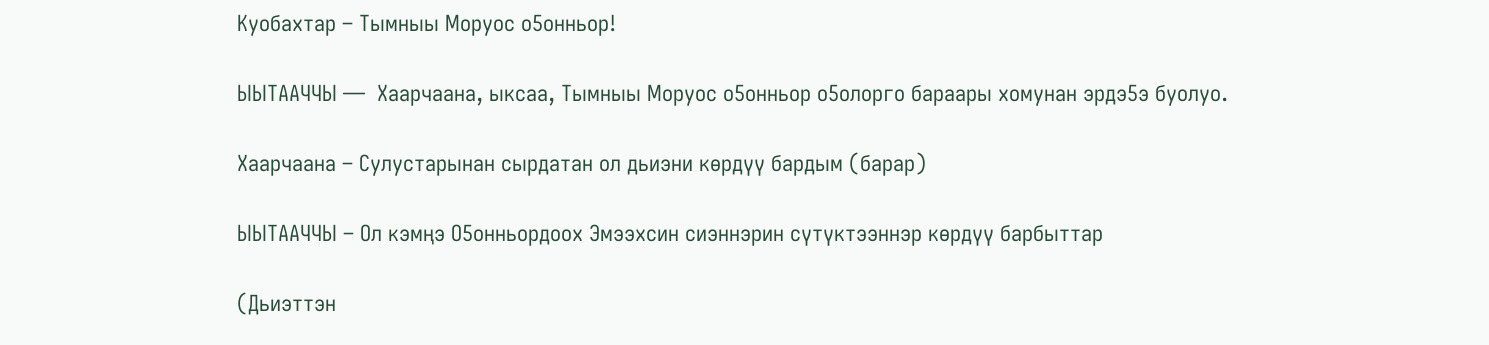Куобахтар – Тымныы Моруос о5онньор!

ЫЫТААЧЧЫ —  Хаарчаана, ыксаа, Тымныы Моруос о5онньор о5олорго бараары хомунан эрдэ5э буолуо.

Хаарчаана – Сулустарынан сырдатан ол дьиэни көрдүү бардым (барар)

ЫЫТААЧЧЫ – Ол кэмңэ О5онньордоох Эмээхсин сиэннэрин сүтүктээннэр көрдүү барбыттар

(Дьиэттэн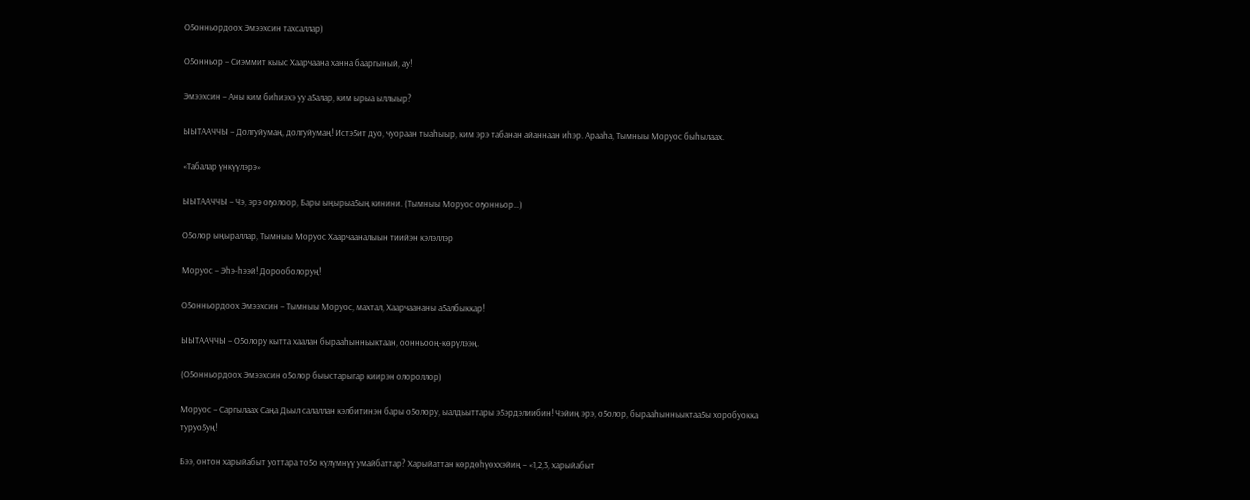О5онньордоох Эмээхсин тахсаллар)

О5онньор – Сиэммит кыыс Хаарчаана ханна бааргыный, ау!

Эмээхсин – Аны ким биhиэхэ уу а5алар, ким ырыа ыллыыр?

ЫЫТААЧЧЫ – Долгуйумаң, долгуйумаң! Истэ5ит дуо, чуораан тыаhыыр, ким эрэ табанан айаннаан иhэр. Арааhа, Тымныы Моруос быhылаах.

«Табалар үнкүүлэрэ»

ЫЫТААЧЧЫ – Чэ, эрэ оҕолоор, Бары ыңырыа5ың кинини. (Тымныы Моруос оҕонньор…)

О5олор ыңыраллар, Тымныы Моруос Хаарчааналыын тиийэн кэлэллэр

Моруос – Эhэ-hээй! Дорооболоруң!

О5онньордоох Эмээхсин – Тымныы Моруос, махтал, Хаарчаананы а5албыккар!

ЫЫТААЧЧЫ – О5олору кытта хаалан бырааhынньыктаан, оонньооң-көрүлээң.

(О5онньордоох Эмээхсин о5олор быыстарыгар киирэн олороллор)

Моруос – Саргылаах Саңа Дьыл салаллан кэлбитинэн бары о5олору, ыалдьыттары э5эрдэлиибин! Чэйиң эрэ, о5олор, бырааhынньыктаа5ы хоробуокка туруо5уң!

Бээ, онтон харыйабыт уоттара то5о күлүмнүү умайбаттар? Харыйаттан көрдөhүөххэйиң – «1,2,3, харыйабыт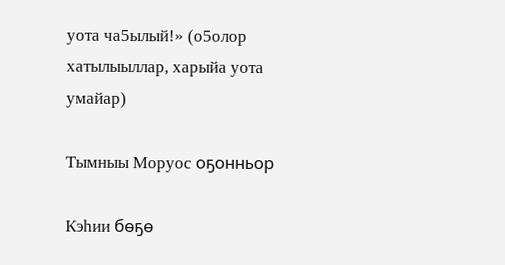уота ча5ылый!» (о5олор хатылыыллар, харыйа уота умайар)

Тымныы Моруос оҕонньор

Кэһии бөҕө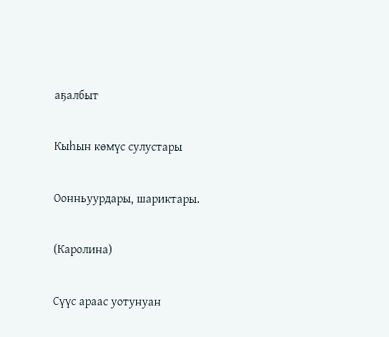аҕалбыт

Кыһын көмүс сулустары

Оонньуурдары, шариктары.

(Каролина)

Сүүс араас уотунуан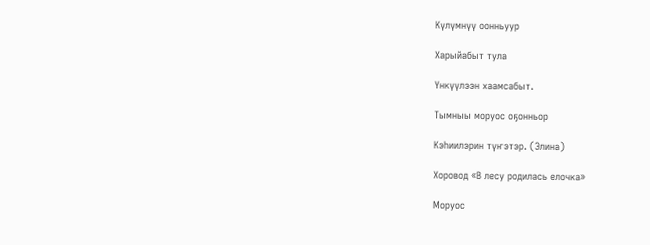Күлүмнүү оонньуур

Харыйабыт тула

Үнкүүлээн хаамсабыт.

Тымныы моруос оҕонньор

Кэһиилэрин түҥэтэр. (Элина)

Хоровод «В лесу родилась елочка»

Моруос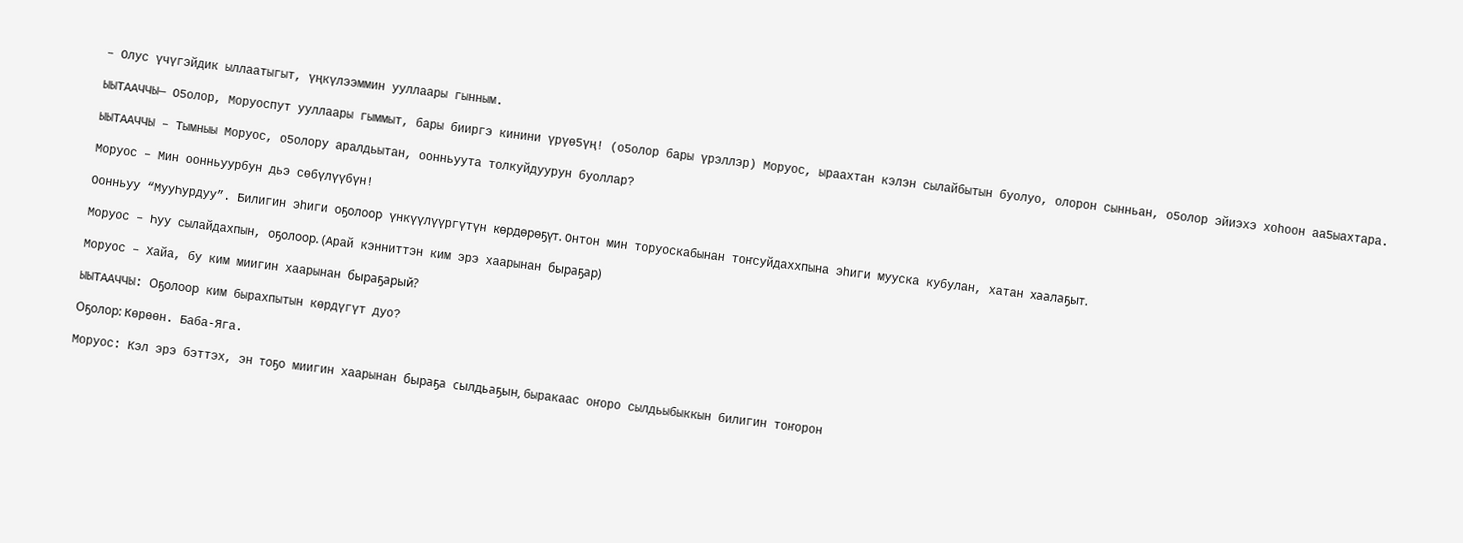– Олус үчүгэйдик ыллаатыгыт, үңкүлээммин ууллаары гынным.

ЫЫТААЧЧЫ— О5олор, Моруоспут ууллаары гыммыт, бары бииргэ кинини үрүө5үң! (о5олор бары үрэллэр) Моруос, ыраахтан кэлэн сылайбытын буолуо, олорон сынньан, о5олор эйиэхэ хоhоон аа5ыахтара.

ЫЫТААЧЧЫ – Тымныы Моруос, о5олору аралдьытан, оонньуута толкуйдуурун буоллар?

Моруос – Мин оонньуурбун дьэ сөбүлүүбүн!

Оонньуу “МууҺурдуу”. Билигин эһиги оҕолоор үнкүүлүүргүтүн көрдөрөҕүт. Онтон мин торуоскабынан тоҥсуйдаххпына эһиги мууска кубулан, хатан хаалаҕыт.

Моруос – Һуу сылайдахпын, оҕолоор. (Арай кэнниттэн ким эрэ хаарынан быраҕар)

Моруос – Хайа, бу ким миигин хаарынан быраҕарый?

ЫЫТААЧЧЫ: Оҕолоор ким бырахпытын көрдүгүт дуо?

Оҕолор: Көрөөн. Баба-Яга.

Моруос: Кэл эрэ бэттэх, эн тоҕо миигин хаарынан быраҕа сылдьаҕын, быракаас оҥоро сылдьыбыккын билигин тоҥорон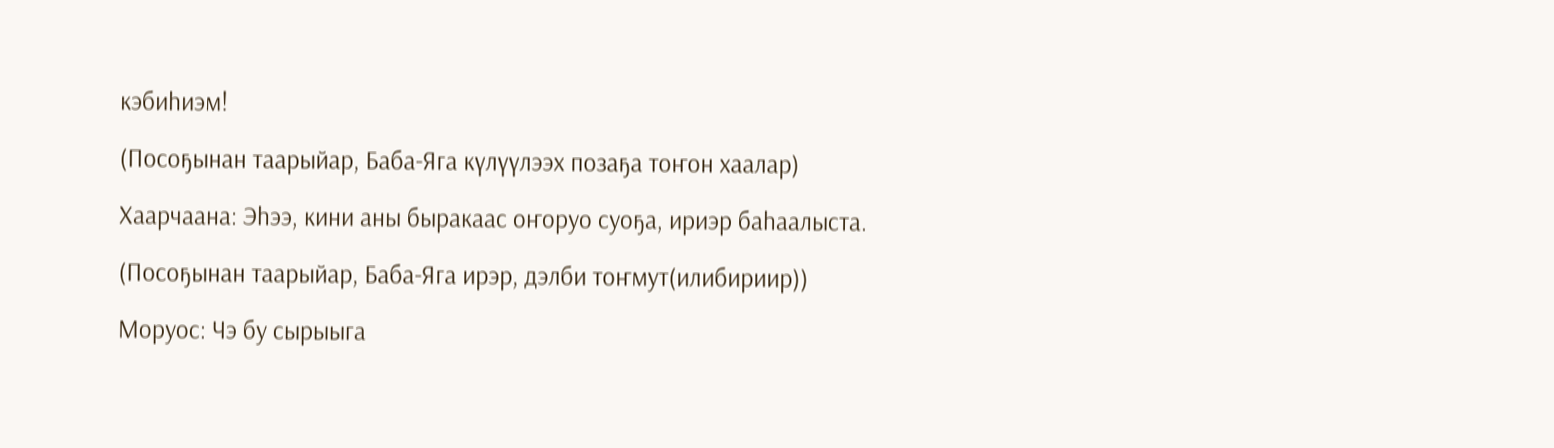кэбиһиэм!

(Посоҕынан таарыйар, Баба-Яга күлүүлээх позаҕа тоҥон хаалар)

Хаарчаана: Эһээ, кини аны быракаас оҥоруо суоҕа, ириэр баһаалыста.

(Посоҕынан таарыйар, Баба-Яга ирэр, дэлби тоҥмут(илибириир))

Моруос: Чэ бу сырыыга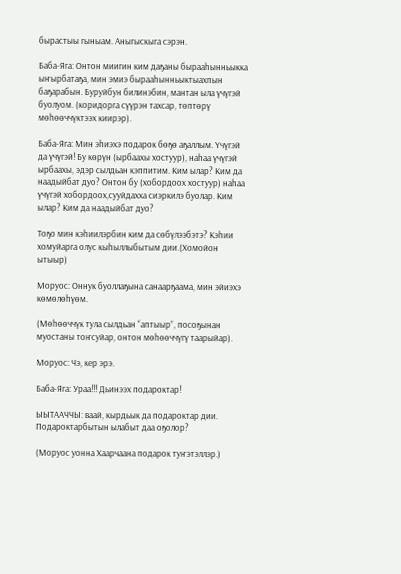бырастыы гыныам. Аныгыскыга сэрэн.

Баба-Яга: Онтон миигин ким даҕаны бырааһынньыкка ыҥырбатаҕа, мин эмиэ бырааһынньыктыахпын баҕарабын. Буруйбун билинэбин, мантан ыла үчүгэй буолуом. (коридорга сүүрэн тахсар, төптөрү мөһөөччүктээх киирэр).

Баба-Яга: Мин эһиэхэ подарок бөҕө аҕаллым. Үчүгэй да үчүгэй! Бу көрүн (ырбаахы хостуур), наһаа үчүгэй ырбаахы, эдэр сылдьан кэппитим. Ким ылар? Ким да наадыйбат дуо? Онтон бу (хобордоох хостуур) наһаа үчүгэй хобордоох,сууйдахха сиэркилэ буолар. Ким ылар? Ким да наадыйбат дуо?

Тоҕо мин кэһиилэрбин ким да сөбүлээбэтэ? Кэһии хомуйарга олус кыһыллыбытым дии.(Хомойон ытыыр)

Моруос: Оннук буоллаҕына санаарҕаама, мин эйиэхэ көмөлөһүөм.

(Мөһөөччүк тула сылдьан “аптыыр”, посоҕынан муостаны тоҥсуйар, онтон мөһөөччүгү таарыйар).

Моруос: Чэ, кер эрэ.

Баба-Яга: Ураа!!! Дьинээх подароктар!

ЫЫТААЧЧЫ: ваай, кырдьык да подароктар дии. Подароктарбытын ылабыт даа оҕолор?

(Моруос уонна Хаарчаана подарок туҥэтэллэр.)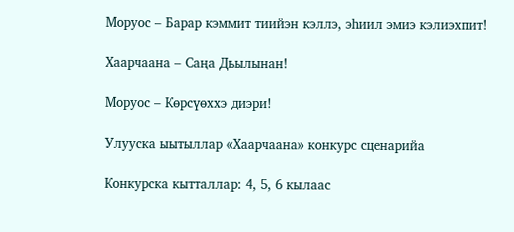Моруос – Барар кэммит тиийэн кэллэ, эhиил эмиэ кэлиэхпит!

Хаарчаана – Саңа Дьылынан!

Моруос – Көрсүөххэ диэри!

Улууска ыытыллар «Хаарчаана» конкурс сценарийа

Конкурска кытталлар: 4, 5, 6 кылаас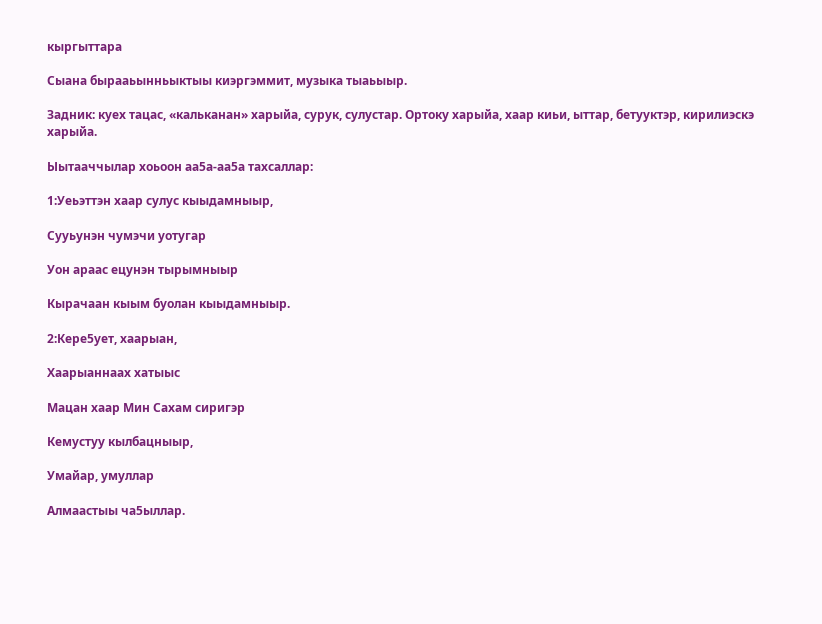кыргыттара

Сыана бырааьынньыктыы киэргэммит, музыка тыаьыыр.

Задник: куех тацас, «кальканан» харыйа, сурук, сулустар. Ортоку харыйа, хаар киьи, ыттар, бетууктэр, кирилиэскэ харыйа.

Ыытааччылар хоьоон аа5а-аа5а тахсаллар:

1:Уеьэттэн хаар сулус кыыдамныыр,

Сууьунэн чумэчи уотугар

Уон араас ецунэн тырымныыр

Кырачаан кыым буолан кыыдамныыр.

2:Кере5ует, хаарыан,

Хаарыаннаах хатыыс

Мацан хаар Мин Сахам сиригэр

Кемустуу кылбацныыр,

Умайар, умуллар

Алмаастыы ча5ыллар.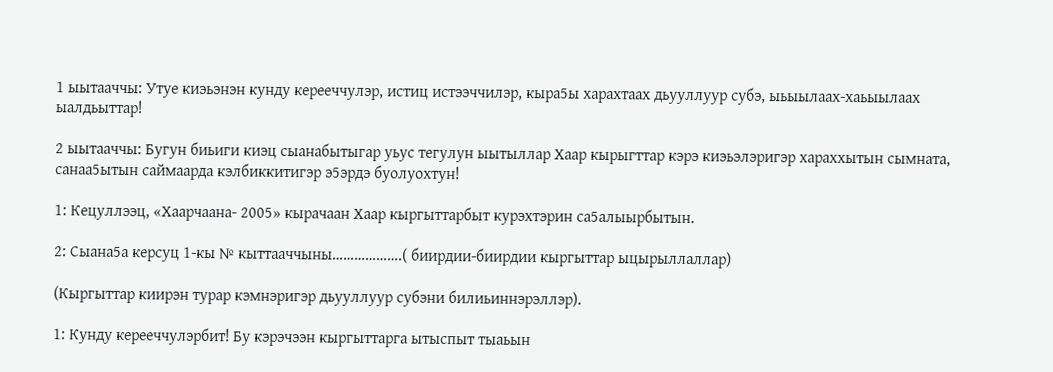1 ыытааччы: Утуе киэьэнэн кунду керееччулэр, истиц истээччилэр, кыра5ы харахтаах дьууллуур субэ, ыьыылаах-хаьыылаах ыалдьыттар!

2 ыытааччы: Бугун биьиги киэц сыанабытыгар уьус тегулун ыытыллар Хаар кырыгттар кэрэ киэьэлэригэр хараххытын сымната, санаа5ытын саймаарда кэлбиккитигэр э5эрдэ буолуохтун!

1: Кецуллээц, «Хаарчаана- 2005» кырачаан Хаар кыргыттарбыт курэхтэрин са5алыырбытын.

2: Сыана5а керсуц 1-кы № кыттааччыны……………….( биирдии-биирдии кыргыттар ыцырыллаллар)

(Кыргыттар киирэн турар кэмнэригэр дьууллуур субэни билиьиннэрэллэр).

1: Кунду керееччулэрбит! Бу кэрэчээн кыргыттарга ытыспыт тыаьын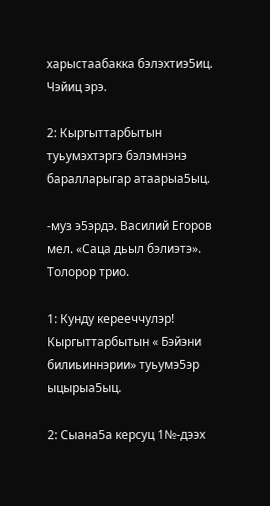харыстаабакка бэлэхтиэ5иц. Чэйиц эрэ.

2: Кыргыттарбытын туьумэхтэргэ бэлэмнэнэ баралларыгар атаарыа5ыц.

-муз э5эрдэ. Василий Егоров мел. «Саца дьыл бэлиэтэ». Толорор трио.

1: Кунду керееччулэр! Кыргыттарбытын « Бэйэни билиьиннэрии» туьумэ5эр ыцырыа5ыц.

2: Сыана5а керсуц 1№-дээх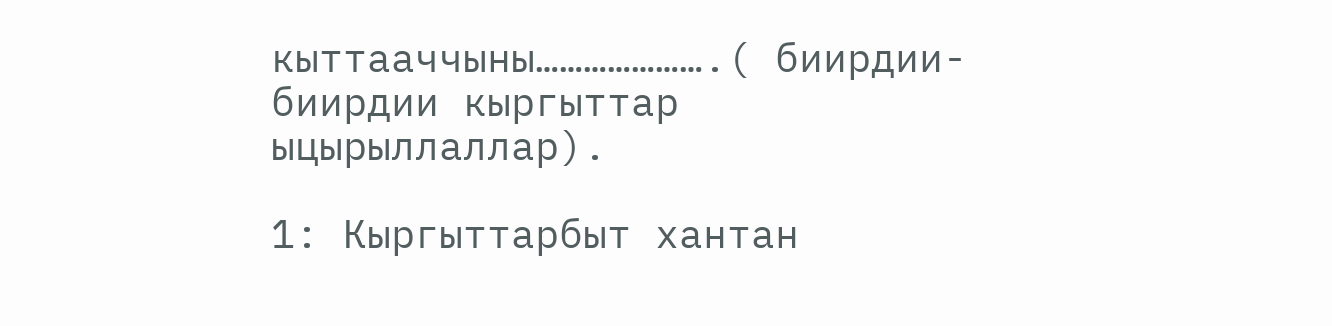кыттааччыны………………….( биирдии-биирдии кыргыттар ыцырыллаллар).

1: Кыргыттарбыт хантан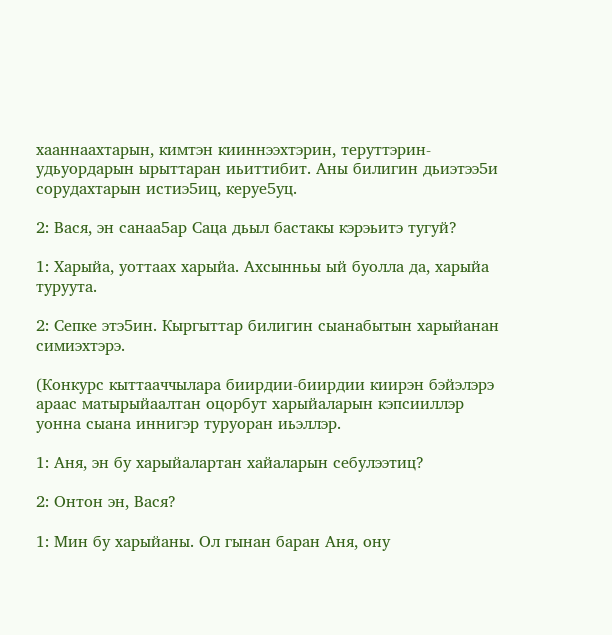хааннаахтарын, кимтэн кииннээхтэрин, теруттэрин-удьуордарын ырыттаран иьиттибит. Аны билигин дьиэтээ5и сорудахтарын истиэ5иц, керуе5уц.

2: Вася, эн санаа5ар Саца дьыл бастакы кэрэьитэ тугуй?

1: Харыйа, уоттаах харыйа. Ахсынньы ый буолла да, харыйа туруута.

2: Сепке этэ5ин. Кыргыттар билигин сыанабытын харыйанан симиэхтэрэ.

(Конкурс кыттааччылара биирдии-биирдии киирэн бэйэлэрэ араас матырыйаалтан оцорбут харыйаларын кэпсииллэр уонна сыана иннигэр туруоран иьэллэр.

1: Аня, эн бу харыйалартан хайаларын себулээтиц?

2: Онтон эн, Вася?

1: Мин бу харыйаны. Ол гынан баран Аня, ону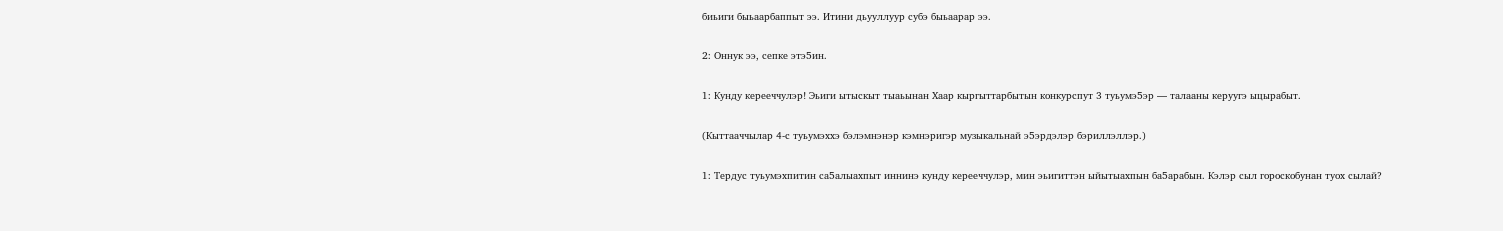биьиги быьаарбаппыт ээ. Итини дьууллуур субэ быьаарар ээ.

2: Оннук ээ, сепке этэ5ин.

1: Кунду керееччулэр! Эьиги ытыскыт тыаьынан Хаар кыргыттарбытын конкурспут 3 туьумэ5эр — талааны керуугэ ыцырабыт.

(Кыттааччылар 4-с туьумэххэ бэлэмнэнэр кэмнэригэр музыкальнай э5эрдэлэр бэриллэллэр.)

1: Тердус туьумэхпитин са5алыахпыт иннинэ кунду керееччулэр, мин эьигиттэн ыйытыахпын ба5арабын. Кэлэр сыл гороскобунан туох сылай?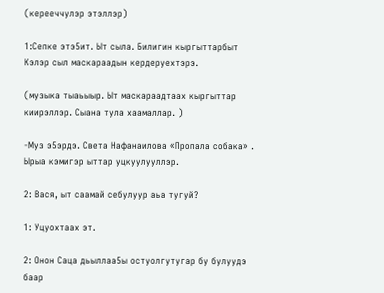(керееччулэр этэллэр)

1:Сепке этэ5ит. Ыт сыла. Билигин кыргыттарбыт Кэлэр сыл маскараадын кердеруехтэрэ.

(музыка тыаьыыр. Ыт маскараадтаах кыргыттар киирэллэр. Сыана тула хаамаллар. )

-Муз э5эрдэ. Света Нафанаилова «Пропала собака» . Ырыа кэмигэр ыттар уцкуулууллэр.

2: Вася, ыт саамай себулуур аьа тугуй?

1: Уцуохтаах эт.

2: Онон Саца дьыллаа5ы остуолгутугар бу булуудэ баар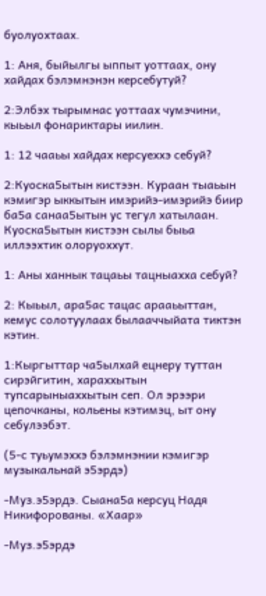буолуохтаах.

1: Аня, быйылгы ыппыт уоттаах, ону хайдах бэлэмнэнэн керсебутуй?

2:Элбэх тырымнас уоттаах чумэчини, кыьыл фонариктары иилин.

1: 12 чааьы хайдах керсуеххэ себуй?

2:Куоска5ытын кистээн. Кураан тыаьын кэмигэр ыккытын имэрийэ-имэрийэ биир ба5а санаа5ытын ус тегул хатылаан. Куоска5ытын кистээн сылы быьа иллээхтик олоруоххут.

1: Аны ханнык тацаьы тацныахха себуй?

2: Кыьыл, ара5ас тацас арааьыттан, кемус солотуулаах былааччыйата тиктэн кэтин.

1:Кыргыттар ча5ылхай ецнеру туттан сирэйгитин, хараххытын тупсарыныаххытын сеп. Ол эрээри цепочканы, кольены кэтимэц, ыт ону себулээбэт.

(5-с туьумэххэ бэлэмнэнии кэмигэр музыкальнай э5эрдэ)

-Муз.э5эрдэ. Сыана5а керсуц Надя Никифорованы. «Хаар»

-Муз.э5эрдэ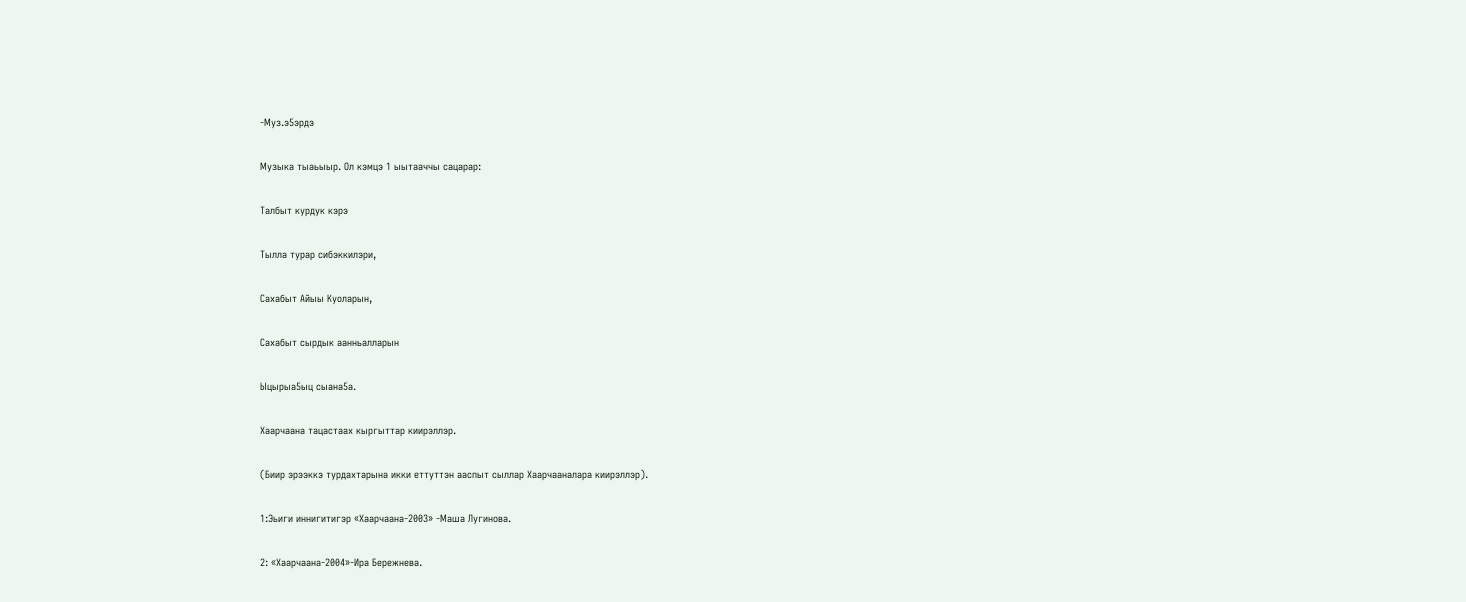-Муз.э5эрдэ

Музыка тыаьыыр. Ол кэмцэ 1 ыытааччы сацарар:

Талбыт курдук кэрэ

Тылла турар сибэккилэри,

Сахабыт Айыы Куоларын,

Сахабыт сырдык аанньалларын

Ыцырыа5ыц сыана5а.

Хаарчаана тацастаах кыргыттар киирэллэр.

(Биир эрээккэ турдахтарына икки еттуттэн ааспыт сыллар Хаарчааналара киирэллэр).

1:Эьиги иннигитигэр «Хаарчаана-2003» -Маша Лугинова.

2: «Хаарчаана-2004»-Ира Бережнева.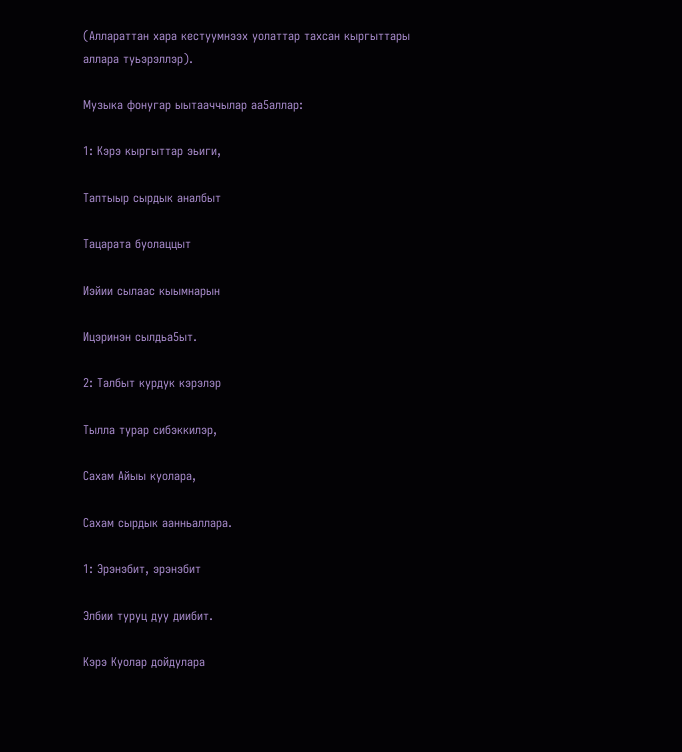(Аллараттан хара кестуумнээх уолаттар тахсан кыргыттары аллара туьэрэллэр).

Музыка фонугар ыытааччылар аа5аллар:

1: Кэрэ кыргыттар эьиги,

Таптыыр сырдык аналбыт

Тацарата буолаццыт

Иэйии сылаас кыымнарын

Ицэринэн сылдьа5ыт.

2: Талбыт курдук кэрэлэр

Тылла турар сибэккилэр,

Сахам Айыы куолара,

Сахам сырдык аанньаллара.

1: Эрэнэбит, эрэнэбит

Элбии туруц дуу диибит.

Кэрэ Куолар дойдулара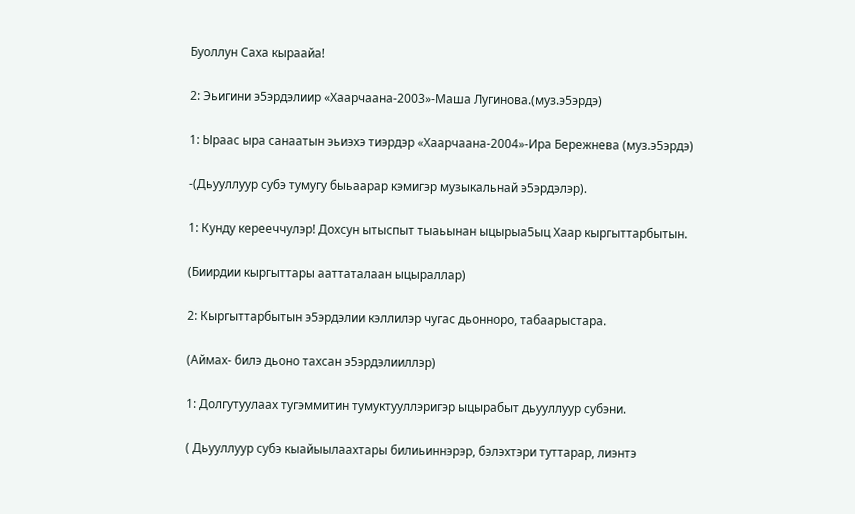Буоллун Саха кыраайа!

2: Эьигини э5эрдэлиир «Хаарчаана-2003»-Маша Лугинова.(муз.э5эрдэ)

1: Ыраас ыра санаатын эьиэхэ тиэрдэр «Хаарчаана-2004»-Ира Бережнева (муз.э5эрдэ)

-(Дьууллуур субэ тумугу быьаарар кэмигэр музыкальнай э5эрдэлэр).

1: Кунду керееччулэр! Дохсун ытыспыт тыаьынан ыцырыа5ыц Хаар кыргыттарбытын.

(Биирдии кыргыттары ааттаталаан ыцыраллар)

2: Кыргыттарбытын э5эрдэлии кэллилэр чугас дьонноро, табаарыстара.

(Аймах- билэ дьоно тахсан э5эрдэлииллэр)

1: Долгутуулаах тугэммитин тумуктууллэригэр ыцырабыт дьууллуур субэни.

( Дьууллуур субэ кыайыылаахтары билиьиннэрэр, бэлэхтэри туттарар, лиэнтэ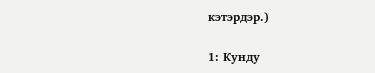кэтэрдэр.)

1: Кунду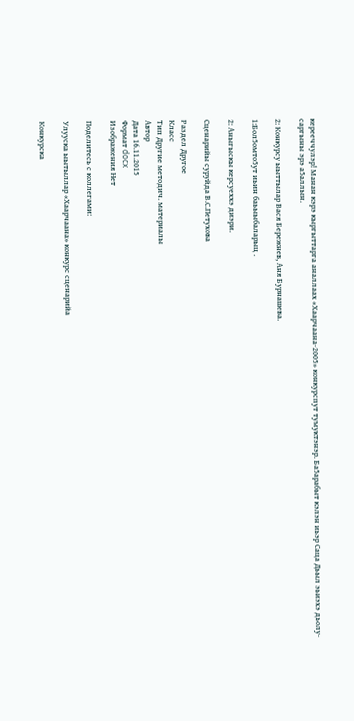керееччулэр! Манан кэрэ кыргыттарга аналлаах «Хаарчаана-2005» конкурспут тумуктэнэр. Ба5арабыт кэлэн иьэр Саца Дьыл эьиэхэ дьолу-саргыны эрэ а5аллын.

2: Конкурсу ыыттылар Вася Бережнев, Аня Бурнашева.

1:Бол5омто5ут иьин баьыыбаларыц .

2: Аныгыскы керсуеххэ диэри.

Сценарийы суруйда В.С.Петухова

Раздел Другое
Класс
Тип Другие методич. материалы
Автор
Дата 16.11.2015
Формат docx
Изображения Нет

Поделитесь с коллегами:

Улууска ыытыллар «Хаарчаана» конкурс сценарийа

Конкурска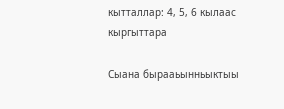кытталлар: 4, 5, 6 кылаас кыргыттара

Сыана бырааьынньыктыы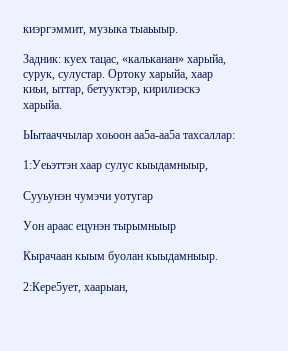киэргэммит, музыка тыаьыыр.

Задник: куех тацас, «кальканан» харыйа, сурук, сулустар. Ортоку харыйа, хаар киьи, ыттар, бетууктэр, кирилиэскэ харыйа.

Ыытааччылар хоьоон аа5а-аа5а тахсаллар:

1:Уеьэттэн хаар сулус кыыдамныыр,

Сууьунэн чумэчи уотугар

Уон араас ецунэн тырымныыр

Кырачаан кыым буолан кыыдамныыр.

2:Кере5ует, хаарыан,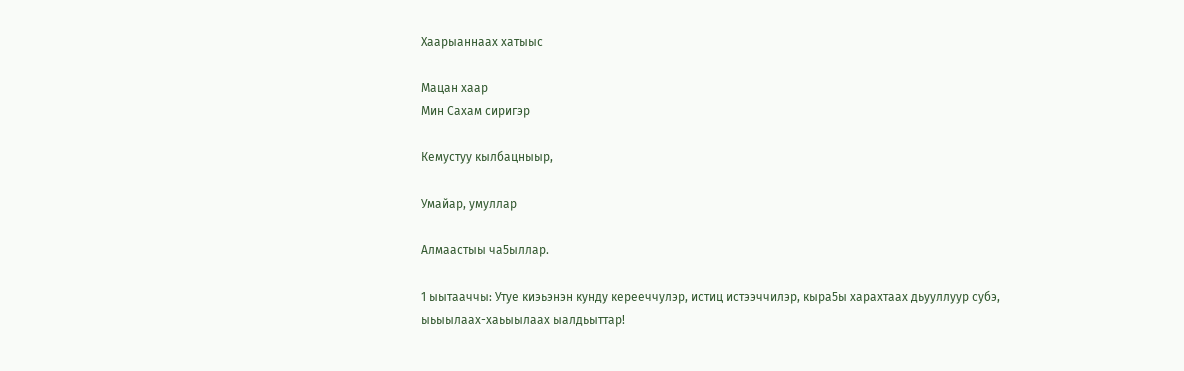Хаарыаннаах хатыыс

Мацан хаар
Мин Сахам сиригэр

Кемустуу кылбацныыр,

Умайар, умуллар

Алмаастыы ча5ыллар.

1 ыытааччы: Утуе киэьэнэн кунду керееччулэр, истиц истээччилэр, кыра5ы харахтаах дьууллуур субэ, ыьыылаах-хаьыылаах ыалдьыттар!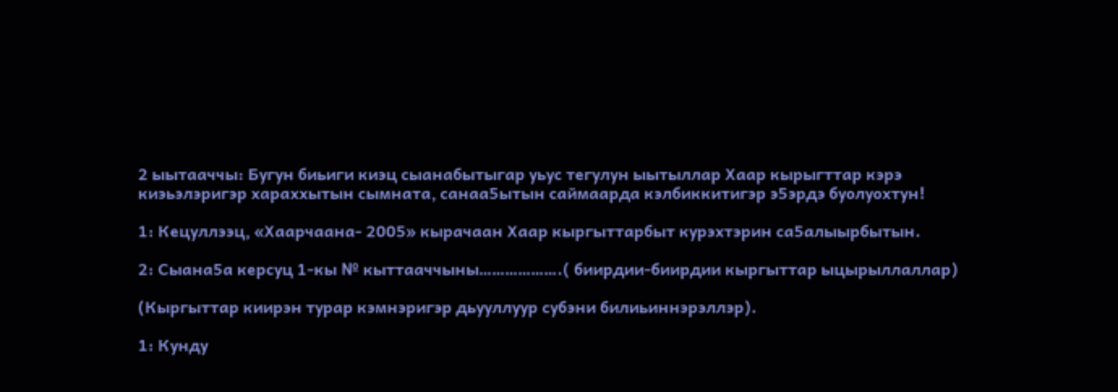2 ыытааччы: Бугун биьиги киэц сыанабытыгар уьус тегулун ыытыллар Хаар кырыгттар кэрэ киэьэлэригэр хараххытын сымната, санаа5ытын саймаарда кэлбиккитигэр э5эрдэ буолуохтун!

1: Кецуллээц, «Хаарчаана- 2005» кырачаан Хаар кыргыттарбыт курэхтэрин са5алыырбытын.

2: Сыана5а керсуц 1-кы № кыттааччыны……………….( биирдии-биирдии кыргыттар ыцырыллаллар)

(Кыргыттар киирэн турар кэмнэригэр дьууллуур субэни билиьиннэрэллэр).

1: Кунду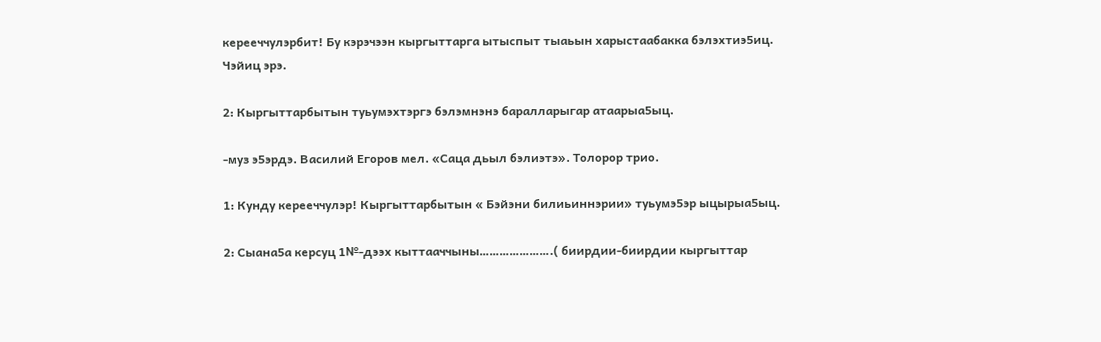керееччулэрбит! Бу кэрэчээн кыргыттарга ытыспыт тыаьын харыстаабакка бэлэхтиэ5иц. Чэйиц эрэ.

2: Кыргыттарбытын туьумэхтэргэ бэлэмнэнэ баралларыгар атаарыа5ыц.

-муз э5эрдэ. Василий Егоров мел. «Саца дьыл бэлиэтэ». Толорор трио.

1: Кунду керееччулэр! Кыргыттарбытын « Бэйэни билиьиннэрии» туьумэ5эр ыцырыа5ыц.

2: Сыана5а керсуц 1№-дээх кыттааччыны………………….( биирдии-биирдии кыргыттар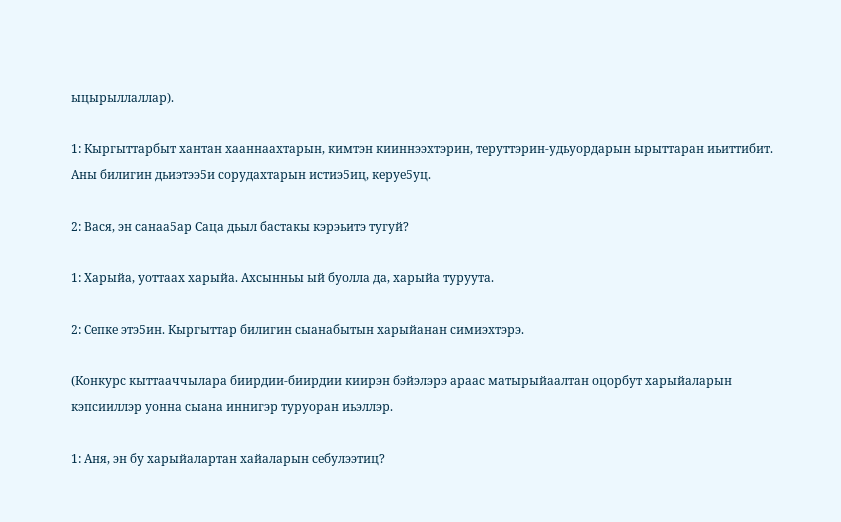ыцырыллаллар).

1: Кыргыттарбыт хантан хааннаахтарын, кимтэн кииннээхтэрин, теруттэрин-удьуордарын ырыттаран иьиттибит. Аны билигин дьиэтээ5и сорудахтарын истиэ5иц, керуе5уц.

2: Вася, эн санаа5ар Саца дьыл бастакы кэрэьитэ тугуй?

1: Харыйа, уоттаах харыйа. Ахсынньы ый буолла да, харыйа туруута.

2: Сепке этэ5ин. Кыргыттар билигин сыанабытын харыйанан симиэхтэрэ.

(Конкурс кыттааччылара биирдии-биирдии киирэн бэйэлэрэ араас матырыйаалтан оцорбут харыйаларын кэпсииллэр уонна сыана иннигэр туруоран иьэллэр.

1: Аня, эн бу харыйалартан хайаларын себулээтиц?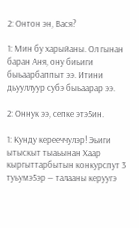2: Онтон эн, Вася?

1: Мин бу харыйаны. Ол гынан баран Аня, ону биьиги быьаарбаппыт ээ. Итини дьууллуур субэ быьаарар ээ.

2: Оннук ээ, сепке этэ5ин.

1: Кунду керееччулэр! Эьиги ытыскыт тыаьынан Хаар кыргыттарбытын конкурспут 3 туьумэ5эр — талааны керуугэ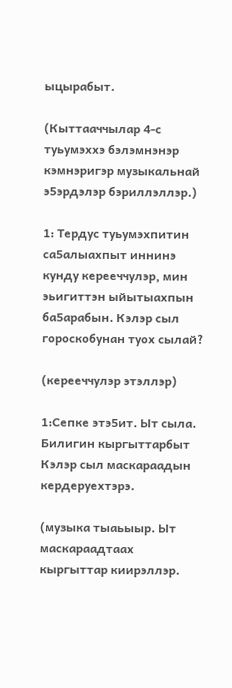ыцырабыт.

(Кыттааччылар 4-с туьумэххэ бэлэмнэнэр кэмнэригэр музыкальнай э5эрдэлэр бэриллэллэр.)

1: Тердус туьумэхпитин са5алыахпыт иннинэ кунду керееччулэр, мин эьигиттэн ыйытыахпын ба5арабын. Кэлэр сыл гороскобунан туох сылай?

(керееччулэр этэллэр)

1:Сепке этэ5ит. Ыт сыла. Билигин кыргыттарбыт Кэлэр сыл маскараадын кердеруехтэрэ.

(музыка тыаьыыр. Ыт маскараадтаах кыргыттар киирэллэр.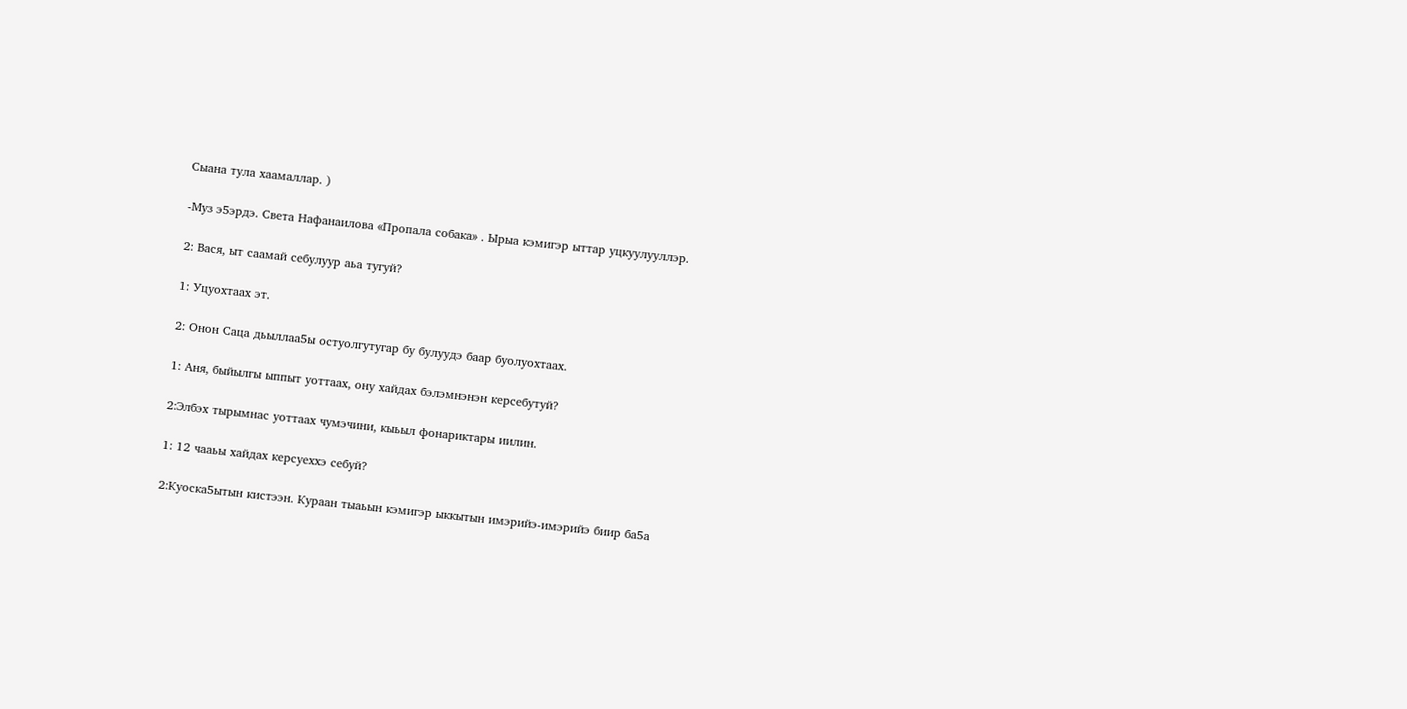Сыана тула хаамаллар. )

-Муз э5эрдэ. Света Нафанаилова «Пропала собака» . Ырыа кэмигэр ыттар уцкуулууллэр.

2: Вася, ыт саамай себулуур аьа тугуй?

1: Уцуохтаах эт.

2: Онон Саца дьыллаа5ы остуолгутугар бу булуудэ баар буолуохтаах.

1: Аня, быйылгы ыппыт уоттаах, ону хайдах бэлэмнэнэн керсебутуй?

2:Элбэх тырымнас уоттаах чумэчини, кыьыл фонариктары иилин.

1: 12 чааьы хайдах керсуеххэ себуй?

2:Куоска5ытын кистээн. Кураан тыаьын кэмигэр ыккытын имэрийэ-имэрийэ биир ба5а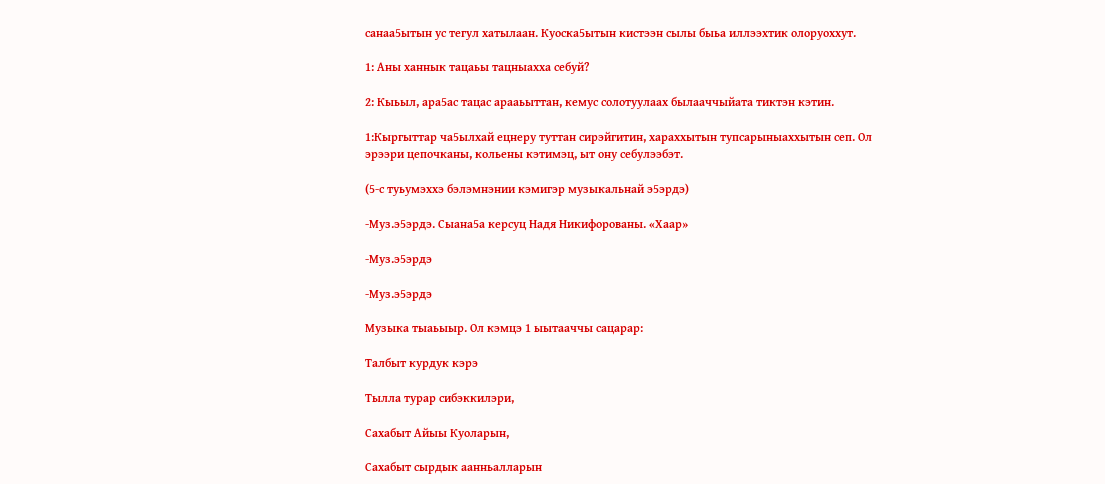санаа5ытын ус тегул хатылаан. Куоска5ытын кистээн сылы быьа иллээхтик олоруоххут.

1: Аны ханнык тацаьы тацныахха себуй?

2: Кыьыл, ара5ас тацас арааьыттан, кемус солотуулаах былааччыйата тиктэн кэтин.

1:Кыргыттар ча5ылхай ецнеру туттан сирэйгитин, хараххытын тупсарыныаххытын сеп. Ол эрээри цепочканы, кольены кэтимэц, ыт ону себулээбэт.

(5-с туьумэххэ бэлэмнэнии кэмигэр музыкальнай э5эрдэ)

-Муз.э5эрдэ. Сыана5а керсуц Надя Никифорованы. «Хаар»

-Муз.э5эрдэ

-Муз.э5эрдэ

Музыка тыаьыыр. Ол кэмцэ 1 ыытааччы сацарар:

Талбыт курдук кэрэ

Тылла турар сибэккилэри,

Сахабыт Айыы Куоларын,

Сахабыт сырдык аанньалларын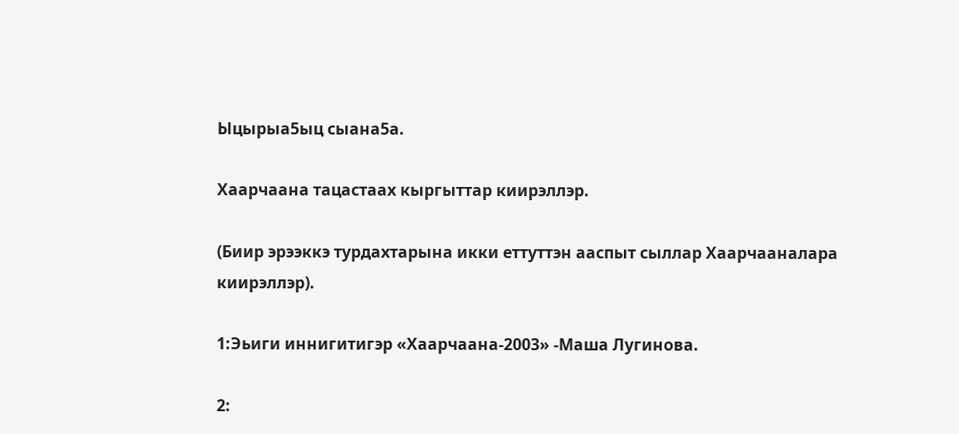Ыцырыа5ыц сыана5а.

Хаарчаана тацастаах кыргыттар киирэллэр.

(Биир эрээккэ турдахтарына икки еттуттэн ааспыт сыллар Хаарчааналара киирэллэр).

1:Эьиги иннигитигэр «Хаарчаана-2003» -Маша Лугинова.

2: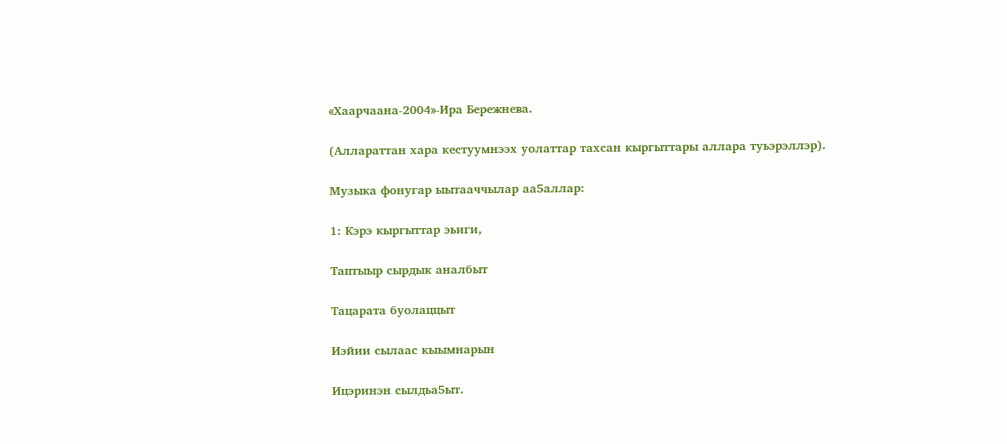«Хаарчаана-2004»-Ира Бережнева.

(Аллараттан хара кестуумнээх уолаттар тахсан кыргыттары аллара туьэрэллэр).

Музыка фонугар ыытааччылар аа5аллар:

1: Кэрэ кыргыттар эьиги,

Таптыыр сырдык аналбыт

Тацарата буолаццыт

Иэйии сылаас кыымнарын

Ицэринэн сылдьа5ыт.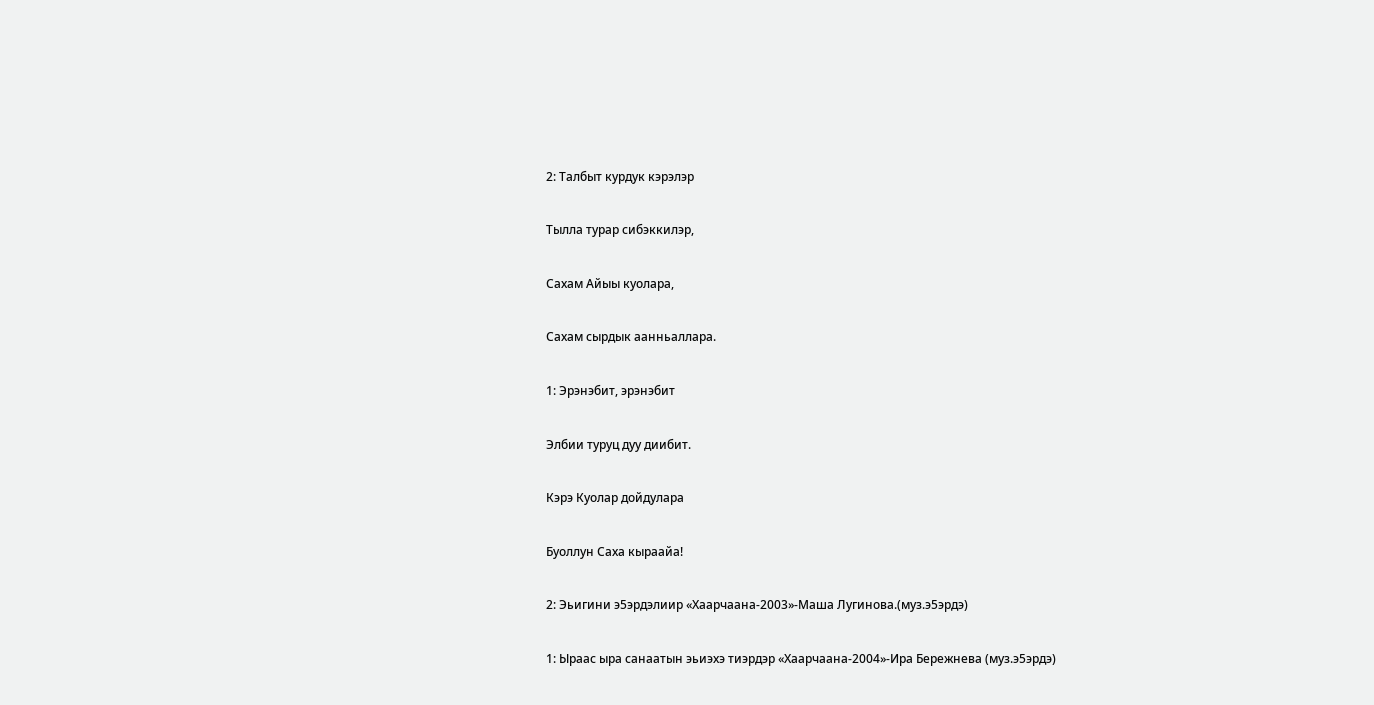2: Талбыт курдук кэрэлэр

Тылла турар сибэккилэр,

Сахам Айыы куолара,

Сахам сырдык аанньаллара.

1: Эрэнэбит, эрэнэбит

Элбии туруц дуу диибит.

Кэрэ Куолар дойдулара

Буоллун Саха кыраайа!

2: Эьигини э5эрдэлиир «Хаарчаана-2003»-Маша Лугинова.(муз.э5эрдэ)

1: Ыраас ыра санаатын эьиэхэ тиэрдэр «Хаарчаана-2004»-Ира Бережнева (муз.э5эрдэ)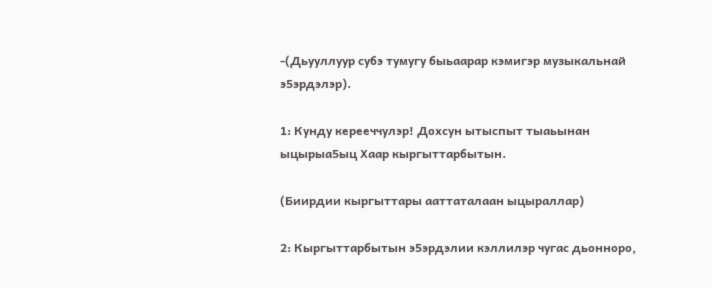-(Дьууллуур субэ тумугу быьаарар кэмигэр музыкальнай э5эрдэлэр).

1: Кунду керееччулэр! Дохсун ытыспыт тыаьынан ыцырыа5ыц Хаар кыргыттарбытын.

(Биирдии кыргыттары ааттаталаан ыцыраллар)

2: Кыргыттарбытын э5эрдэлии кэллилэр чугас дьонноро,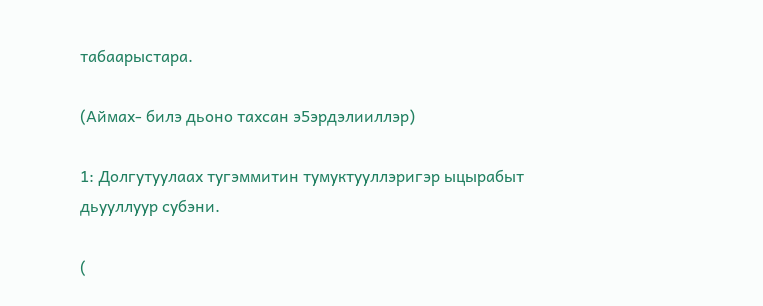табаарыстара.

(Аймах- билэ дьоно тахсан э5эрдэлииллэр)

1: Долгутуулаах тугэммитин тумуктууллэригэр ыцырабыт дьууллуур субэни.

(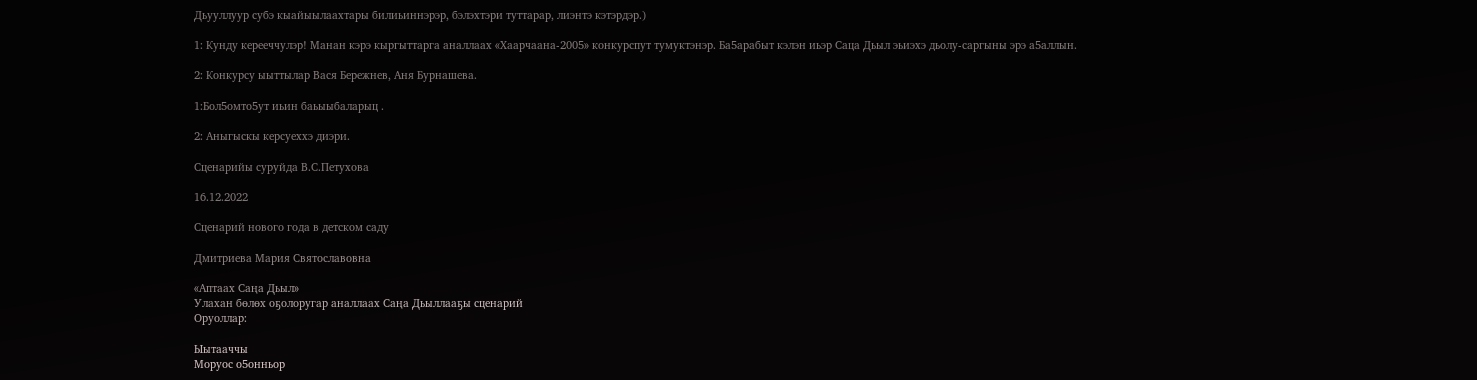Дьууллуур субэ кыайыылаахтары билиьиннэрэр, бэлэхтэри туттарар, лиэнтэ кэтэрдэр.)

1: Кунду керееччулэр! Манан кэрэ кыргыттарга аналлаах «Хаарчаана-2005» конкурспут тумуктэнэр. Ба5арабыт кэлэн иьэр Саца Дьыл эьиэхэ дьолу-саргыны эрэ а5аллын.

2: Конкурсу ыыттылар Вася Бережнев, Аня Бурнашева.

1:Бол5омто5ут иьин баьыыбаларыц .

2: Аныгыскы керсуеххэ диэри.

Сценарийы суруйда В.С.Петухова

16.12.2022

Сценарий нового года в детском саду

Дмитриева Мария Святославовна

«Аптаах Саңа Дьыл»
Улахан бөлөх оҕолоругар аналлаах Саңа Дьыллааҕы сценарий
Оруоллар:

Ыытааччы
Моруос о5онньор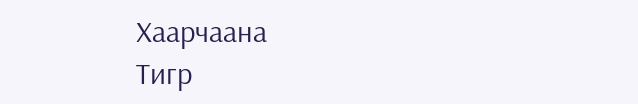Хаарчаана
Тигр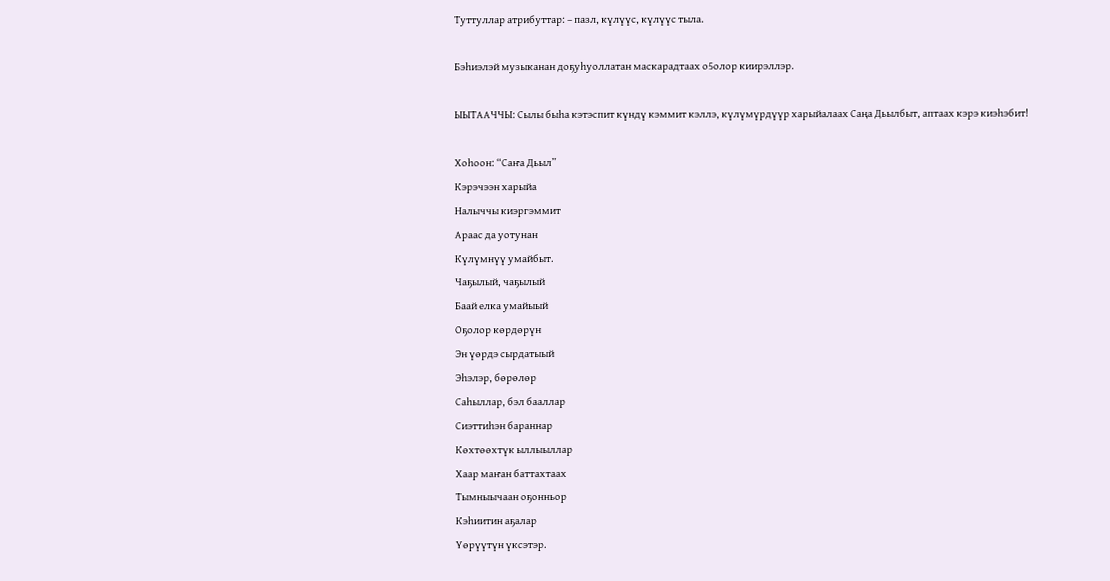Туттуллар атрибуттар: – пазл, күлүүс, күлүүс тыла.

Бэhиэлэй музыканан доҕуhуоллатан маскарадтаах о5олор киирэллэр.

ЫЫТААЧЧЫ: Сылы быhа кэтэспит күндү кэммит кэллэ, күлүмүрдүүр харыйалаах Саңа Дьылбыт, аптаах кэрэ киэhэбит!

Хоhоон: “Саҥа Дьыл”
Кэрэчээн харыйа
Налыччы киэргэммит
Араас да уотунан
Күлүмнүү умайбыт.
Чаҕылый, чаҕылый
Баай елка умайыый
Оҕолор көрдөрүн
Эн үөрдэ сырдатыый
Эһэлэр, бөрөлөр
Саһыллар, бэл бааллар
Сиэттиһэн бараннар
Көхтөөхтүк ыллыыллар
Хаар маҥан баттахтаах
Тымныычаан оҕонньор
Кэһиитин аҕалар
Үөрүүтүн үксэтэр.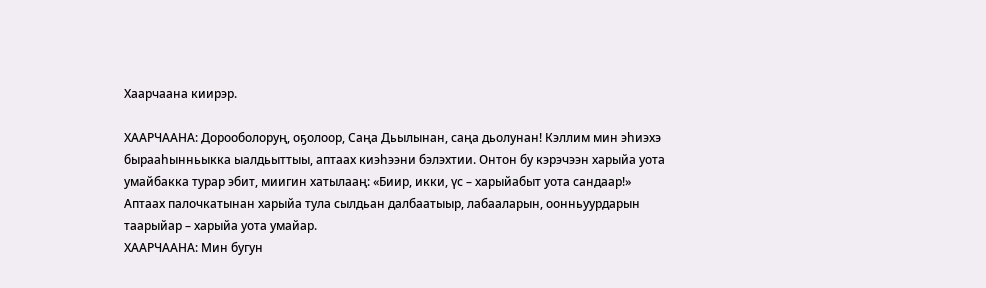Хаарчаана киирэр.

ХААРЧААНА: Дорооболоруң, оҕолоор, Саңа Дьылынан, саңа дьолунан! Кэллим мин эhиэхэ бырааhынньыкка ыалдьыттыы, аптаах киэhээни бэлэхтии. Онтон бу кэрэчээн харыйа уота умайбакка турар эбит, миигин хатылааң: «Биир, икки, үс – харыйабыт уота сандаар!»
Аптаах палочкатынан харыйа тула сылдьан далбаатыыр, лабааларын, оонньуурдарын таарыйар – харыйа уота умайар.
ХААРЧААНА: Мин бугун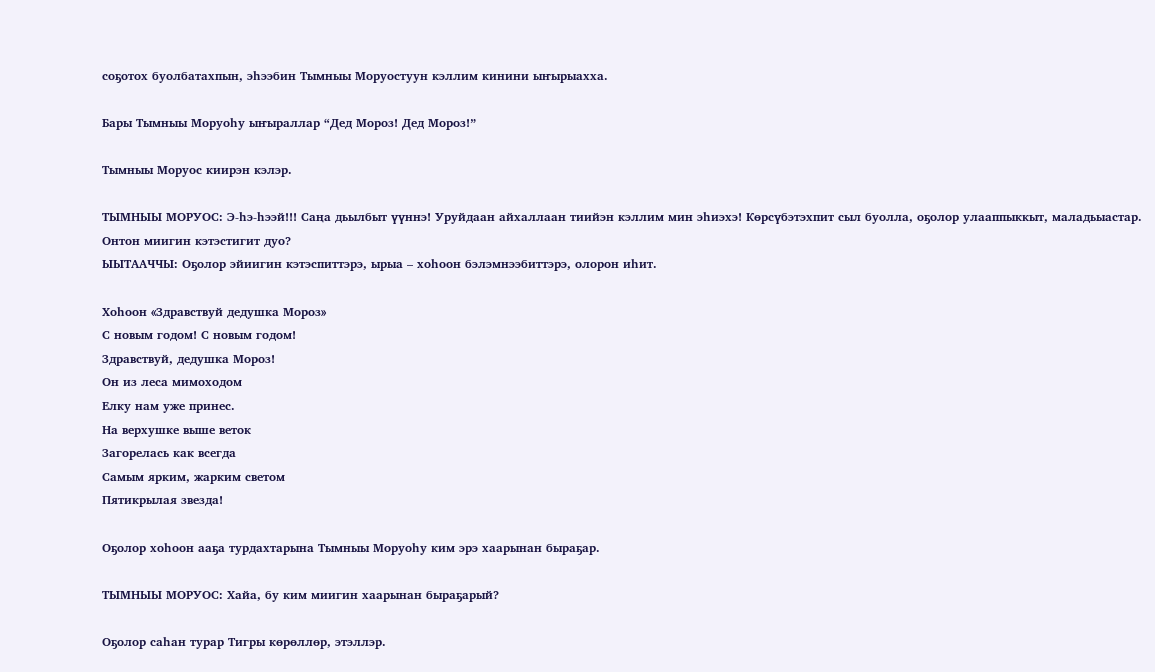соҕотох буолбатахпын, эһээбин Тымныы Моруостуун кэллим кинини ыҥырыахха.

Бары Тымныы Моруоһу ыҥыраллар “Дед Мороз! Дед Мороз!”

Тымныы Моруос киирэн кэлэр.

ТЫМНЫЫ МОРУОС: Э-һэ-һээй!!! Саңа дьылбыт үүннэ! Уруйдаан айхаллаан тиийэн кэллим мин эhиэхэ! Көрсүбэтэхпит сыл буолла, оҕолор улааппыккыт, маладьыастар. Онтон миигин кэтэстигит дуо?
ЫЫТААЧЧЫ: Оҕолор эйиигин кэтэспиттэрэ, ырыа – хоhоон бэлэмнээбиттэрэ, олорон иhит.

Хоһоон «Здравствуй дедушка Мороз»
С новым годом! С новым годом!
Здравствуй, дедушка Мороз!
Он из леса мимоходом
Елку нам уже принес.
На верхушке выше веток
Загорелась как всегда
Самым ярким, жарким светом
Пятикрылая звезда!

Оҕолор хоhоон ааҕа турдахтарына Тымныы Моруоhу ким эрэ хаарынан быраҕар.

ТЫМНЫЫ МОРУОС: Хайа, бу ким миигин хаарынан быраҕарый?

Оҕолор саhан турар Тигры көрөллөр, этэллэр.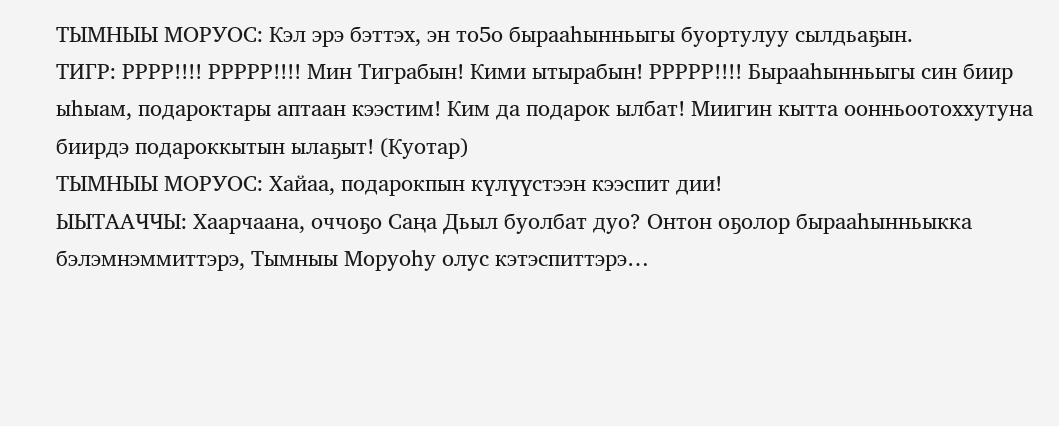ТЫМНЫЫ МОРУОС: Кэл эрэ бэттэх, эн то5о бырааhынньыгы буортулуу сылдьаҕын.
ТИГР: РРРР!!!! РРРРР!!!! Мин Тиграбын! Кими ытырабын! РРРРР!!!! Бырааhынньыгы син биир ыhыам, подароктары аптаан кээстим! Ким да подарок ылбат! Миигин кытта оонньоотоххутуна биирдэ подароккытын ылаҕыт! (Куотар)
ТЫМНЫЫ МОРУОС: Хайаа, подарокпын күлүүстээн кээспит дии!
ЫЫТААЧЧЫ: Хаарчаана, оччоҕо Саңа Дьыл буолбат дуо? Онтон оҕолор бырааhынньыкка бэлэмнэммиттэрэ, Тымныы Моруоhу олус кэтэспиттэрэ…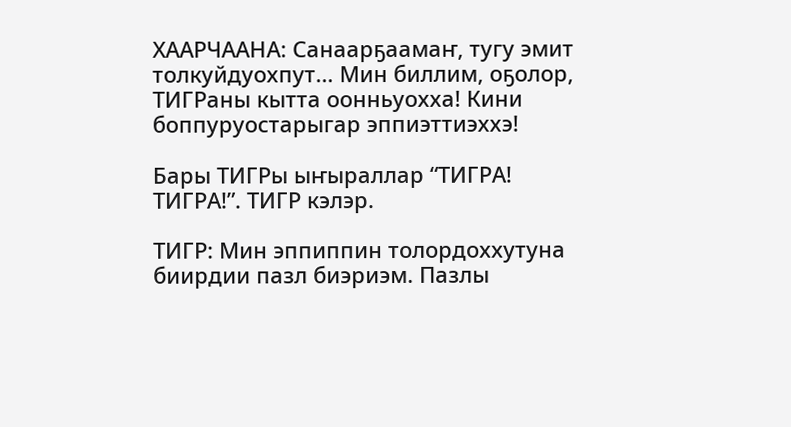ХААРЧААНА: Санаарҕаамаҥ, тугу эмит толкуйдуохпут… Мин биллим, оҕолор, ТИГРаны кытта оонньуохха! Кини боппуруостарыгар эппиэттиэххэ!

Бары ТИГРы ыҥыраллар “ТИГРА! ТИГРА!”. ТИГР кэлэр.

ТИГР: Мин эппиппин толордоххутуна биирдии пазл биэриэм. Пазлы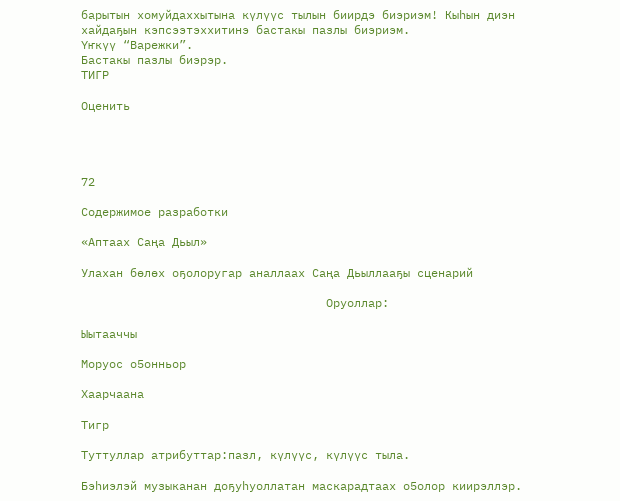барытын хомуйдаххытына күлүүс тылын биирдэ биэриэм! Кыhын диэн хайдаҕын кэпсээтэххитинэ бастакы пазлы биэриэм.
Үҥкүү “Варежки”.
Бастакы пазлы биэрэр.
ТИГР

Оценить




72

Содержимое разработки

«Аптаах Саңа Дьыл»

Улахан бөлөх оҕолоругар аналлаах Саңа Дьыллааҕы сценарий

                                   Оруоллар:

Ыытааччы

Моруос о5онньор

Хаарчаана

Тигр

Туттуллар атрибуттар:пазл, күлүүс, күлүүс тыла.

Бэhиэлэй музыканан доҕуhуоллатан маскарадтаах о5олор киирэллэр.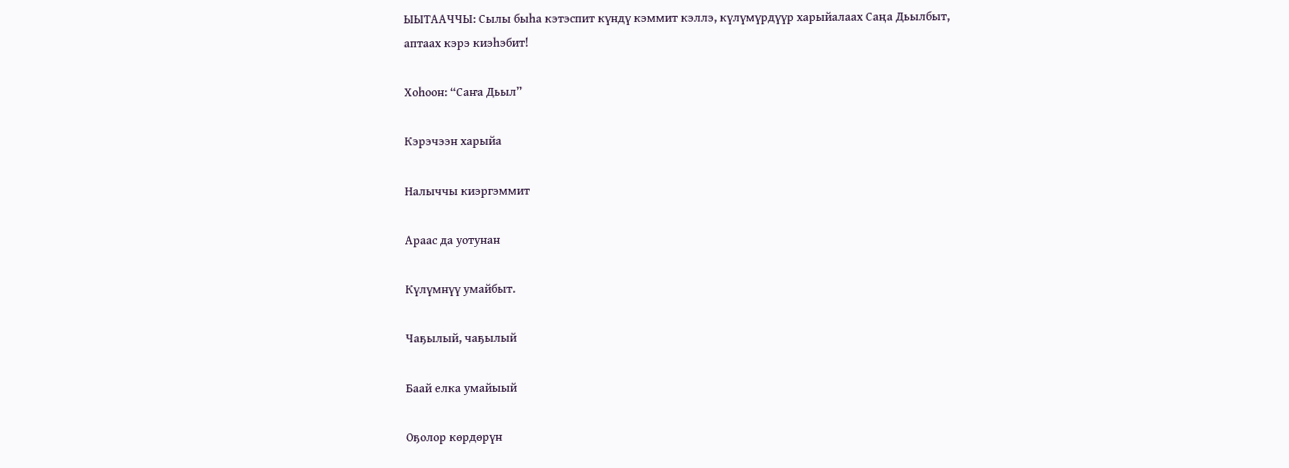ЫЫТААЧЧЫ: Сылы быhа кэтэспит күндү кэммит кэллэ, күлүмүрдүүр харыйалаах Саңа Дьылбыт, аптаах кэрэ киэhэбит!

Хоhоон: “Саҥа Дьыл”

Кэрэчээн харыйа

Налыччы киэргэммит

Араас да уотунан

Күлүмнүү умайбыт.

Чаҕылый, чаҕылый

Баай елка умайыый

Оҕолор көрдөрүн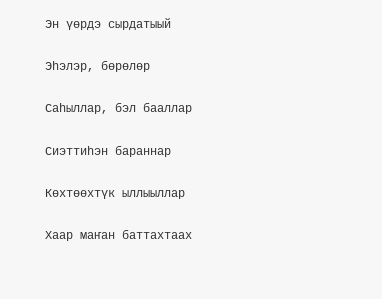Эн үөрдэ сырдатыый

Эһэлэр, бөрөлөр

Саһыллар, бэл бааллар

Сиэттиһэн бараннар

Көхтөөхтүк ыллыыллар

Хаар маҥан баттахтаах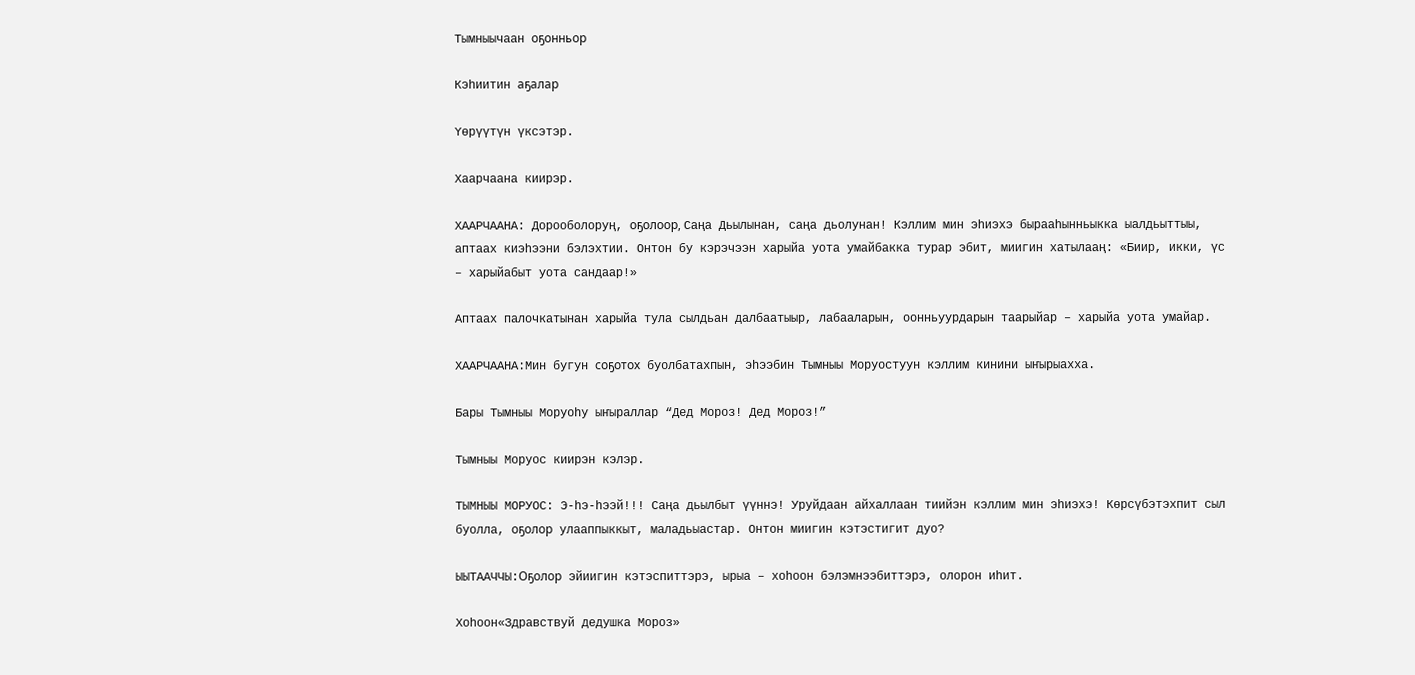Тымныычаан оҕонньор

Кэһиитин аҕалар

Үөрүүтүн үксэтэр.

Хаарчаана киирэр.

ХААРЧААНА: Дорооболоруң, оҕолоор, Саңа Дьылынан, саңа дьолунан! Кэллим мин эhиэхэ бырааhынньыкка ыалдьыттыы, аптаах киэhээни бэлэхтии. Онтон бу кэрэчээн харыйа уота умайбакка турар эбит, миигин хатылааң: «Биир, икки, үс – харыйабыт уота сандаар!»

Аптаах палочкатынан харыйа тула сылдьан далбаатыыр, лабааларын, оонньуурдарын таарыйар – харыйа уота умайар.

ХААРЧААНА:Мин бугун соҕотох буолбатахпын, эһээбин Тымныы Моруостуун кэллим кинини ыҥырыахха.

Бары Тымныы Моруоһу ыҥыраллар “Дед Мороз! Дед Мороз!”

Тымныы Моруос киирэн кэлэр.

ТЫМНЫЫ МОРУОС: Э-һэ-һээй!!! Саңа дьылбыт үүннэ! Уруйдаан айхаллаан тиийэн кэллим мин эhиэхэ! Көрсүбэтэхпит сыл буолла, оҕолор улааппыккыт, маладьыастар. Онтон миигин кэтэстигит дуо?

ЫЫТААЧЧЫ:Оҕолор эйиигин кэтэспиттэрэ, ырыа – хоhоон бэлэмнээбиттэрэ, олорон иhит.

Хоһоон«Здравствуй дедушка Мороз»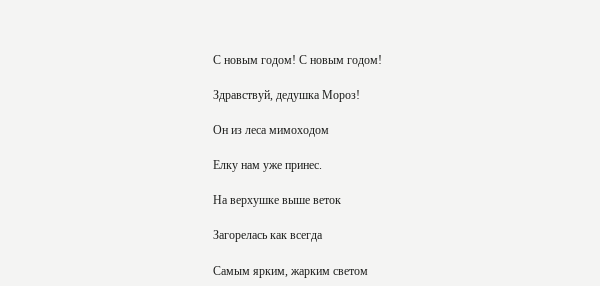С новым годом! С новым годом!

Здравствуй, дедушка Мороз!

Он из леса мимоходом

Елку нам уже принес.

На верхушке выше веток

Загорелась как всегда

Самым ярким, жарким светом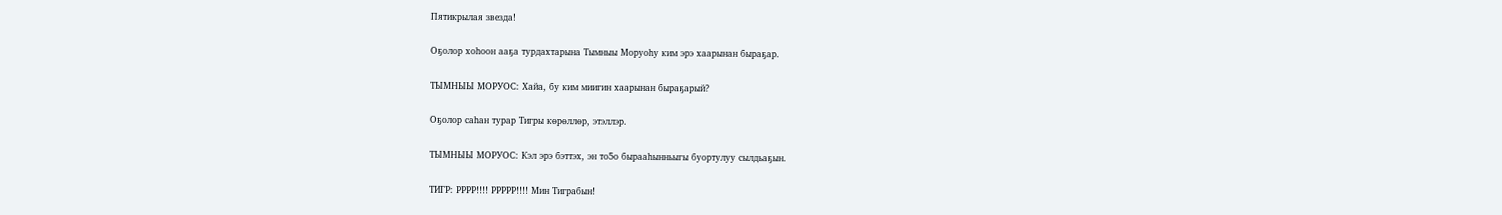Пятикрылая звезда!

Оҕолор хоhоон ааҕа турдахтарына Тымныы Моруоhу ким эрэ хаарынан быраҕар.

ТЫМНЫЫ МОРУОС: Хайа, бу ким миигин хаарынан быраҕарый?

Оҕолор саhан турар Тигры көрөллөр, этэллэр.

ТЫМНЫЫ МОРУОС: Кэл эрэ бэттэх, эн то5о бырааhынньыгы буортулуу сылдьаҕын.

ТИГР: РРРР!!!! РРРРР!!!! Мин Тиграбын!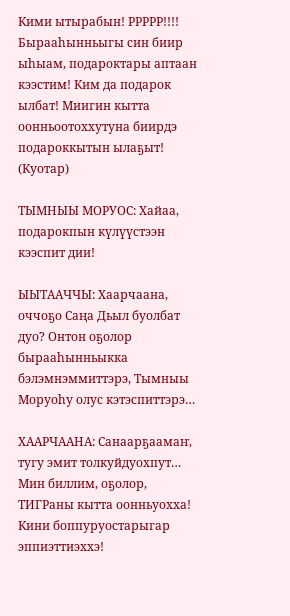Кими ытырабын! РРРРР!!!! Бырааhынньыгы син биир ыhыам, подароктары аптаан кээстим! Ким да подарок ылбат! Миигин кытта оонньоотоххутуна биирдэ подароккытын ылаҕыт! (Куотар)

ТЫМНЫЫ МОРУОС: Хайаа, подарокпын күлүүстээн кээспит дии!

ЫЫТААЧЧЫ: Хаарчаана, оччоҕо Саңа Дьыл буолбат дуо? Онтон оҕолор бырааhынньыкка бэлэмнэммиттэрэ, Тымныы Моруоhу олус кэтэспиттэрэ…

ХААРЧААНА: Санаарҕаамаҥ, тугу эмит толкуйдуохпут… Мин биллим, оҕолор, ТИГРаны кытта оонньуохха! Кини боппуруостарыгар эппиэттиэххэ!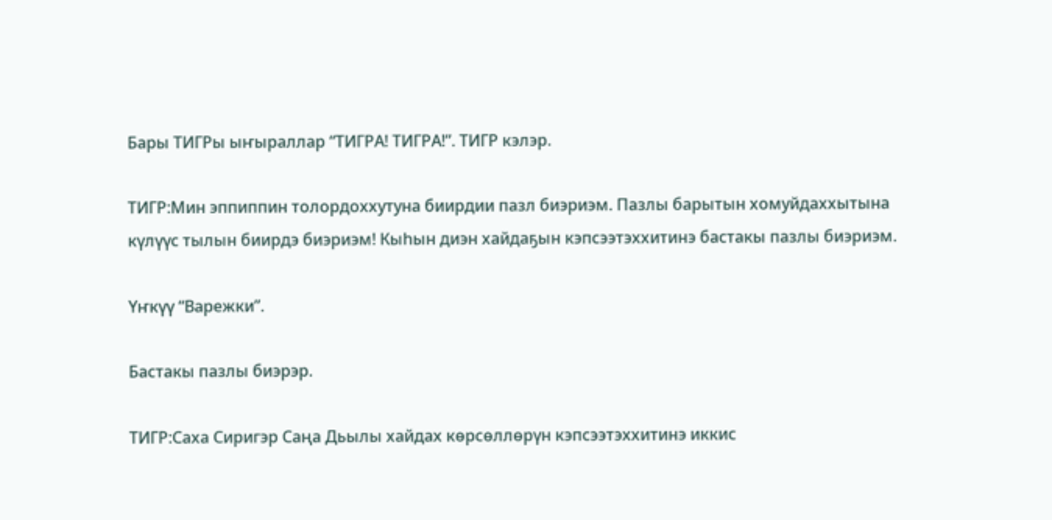Бары ТИГРы ыҥыраллар “ТИГРА! ТИГРА!”. ТИГР кэлэр.

ТИГР:Мин эппиппин толордоххутуна биирдии пазл биэриэм. Пазлы барытын хомуйдаххытына күлүүс тылын биирдэ биэриэм! Кыhын диэн хайдаҕын кэпсээтэххитинэ бастакы пазлы биэриэм.

Үҥкүү “Варежки”.

Бастакы пазлы биэрэр.

ТИГР:Саха Сиригэр Саңа Дьылы хайдах көрсөллөрүн кэпсээтэххитинэ иккис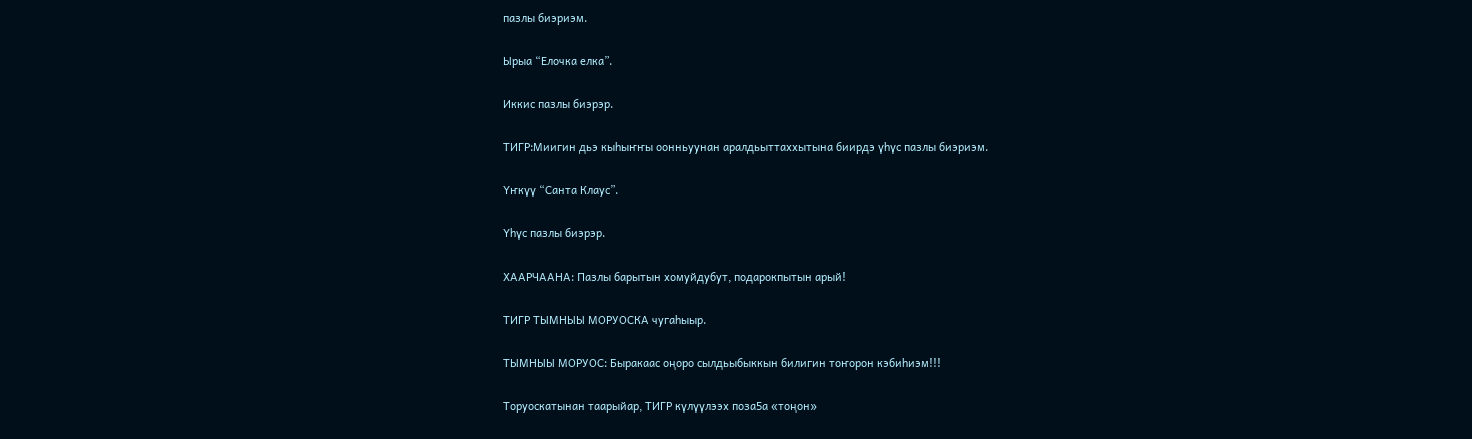пазлы биэриэм.

Ырыа “Елочка елка”.

Иккис пазлы биэрэр.

ТИГР:Миигин дьэ кыhыҥҥы оонньуунан аралдьыттаххытына биирдэ үһүс пазлы биэриэм.

Үҥкүү “Санта Клаус”.

Үһүс пазлы биэрэр.

ХААРЧААНА: Пазлы барытын хомуйдубут, подарокпытын арый!

ТИГР ТЫМНЫЫ МОРУОСКА чугаһыыр.

ТЫМНЫЫ МОРУОС: Быракаас оңоро сылдьыбыккын билигин тоҥорон кэбиhиэм!!!

Торуоскатынан таарыйар, ТИГР күлүүлээх поза5а «тоңон»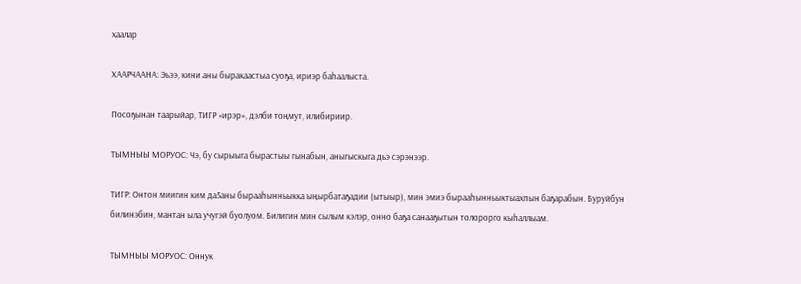хаалар

ХААРЧААНА: Эьээ, кини аны быракаастыа суоҕа, ириэр баhаалыста.

Посоҕынан таарыйар, ТИГР «ирэр», дэлби тоңмут, илибириир.

ТЫМНЫЫ МОРУОС: Чэ, бу сырыыга бырастыы гынабын, аныгыскыга дьэ сэрэнээр.

ТИГР: Онтон миигин ким да5аны бырааhынньыкка ыңырбатаҕадии (ытыыр), мин эмиэ бырааhынньыктыахпын баҕарабын. Буруйбун билинэбин, мантан ыла учугэй буолуом. Билигин мин сылым кэлэр, онно баҕа санааҕытын толорорго кыһаллыам.

ТЫМНЫЫ МОРУОС: Оннук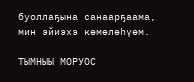буоллаҕына санаарҕаама, мин эйиэхэ көмөлөhүөм.

ТЫМНЫЫ МОРУОС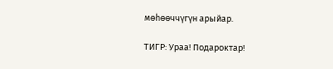мөһөөччүгүн арыйар.

ТИГР: Ураа! Подароктар!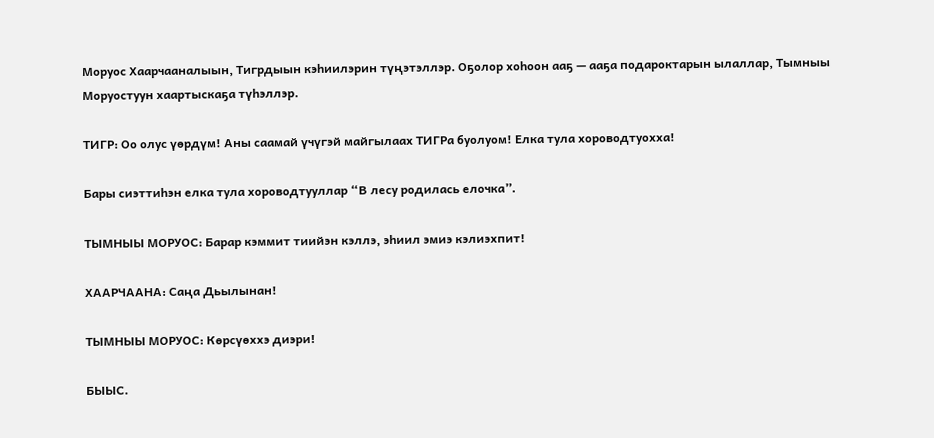Моруос Хаарчааналыын, Тигрдыын кэhиилэрин түңэтэллэр. Оҕолор хоһоон ааҕ — ааҕа подароктарын ылаллар, Тымныы Моруостуун хаартыскаҕа түһэллэр.

ТИГР: Оо олус үөрдүм! Аны саамай үчүгэй майгылаах ТИГРа буолуом! Елка тула хороводтуохха!

Бары сиэттиһэн елка тула хороводтууллар “В лесу родилась елочка”.

ТЫМНЫЫ МОРУОС: Барар кэммит тиийэн кэллэ, эhиил эмиэ кэлиэхпит!

ХААРЧААНА: Саңа Дьылынан!

ТЫМНЫЫ МОРУОС: Көрсүөххэ диэри!

БЫЫС.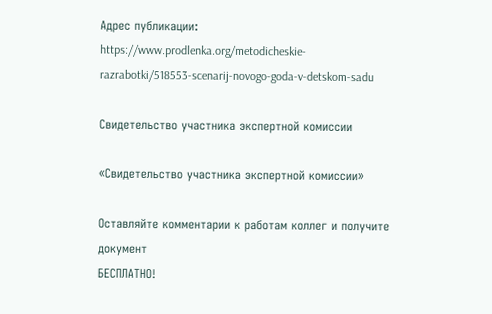Адрес публикации: https://www.prodlenka.org/metodicheskie-razrabotki/518553-scenarij-novogo-goda-v-detskom-sadu

Свидетельство участника экспертной комиссии

«Свидетельство участника экспертной комиссии»

Оставляйте комментарии к работам коллег и получите документ
БЕСПЛАТНО!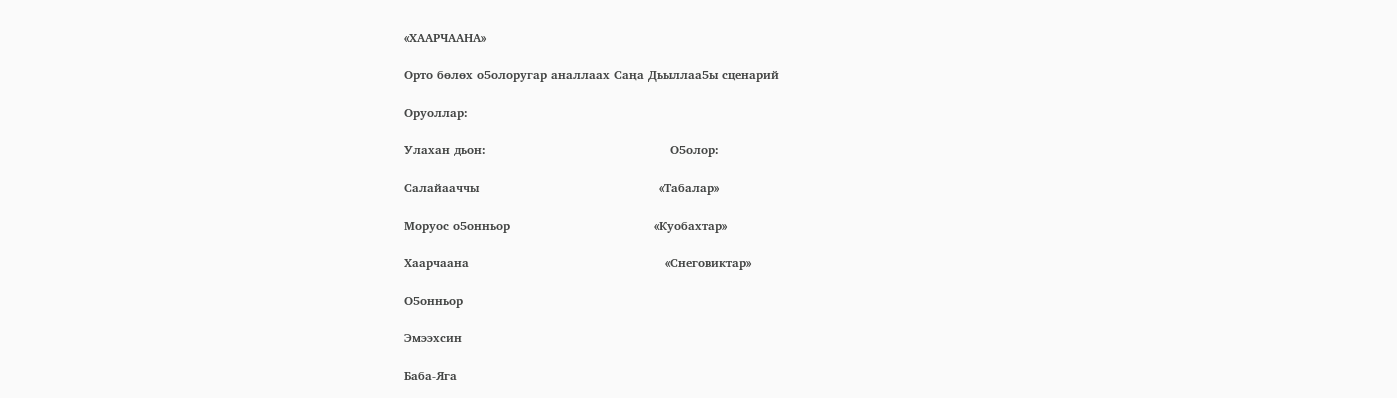«ХААРЧААНА»

Орто бөлөх о5олоругар аналлаах Саңа Дьыллаа5ы сценарий

Оруоллар:

Улахан дьон:                                              О5олор:

Салайааччы                                             «Табалар»

Моруос о5онньор                                    «Куобахтар»

Хаарчаана                                                 «Снеговиктар»

О5онньор

Эмээхсин

Баба-Яга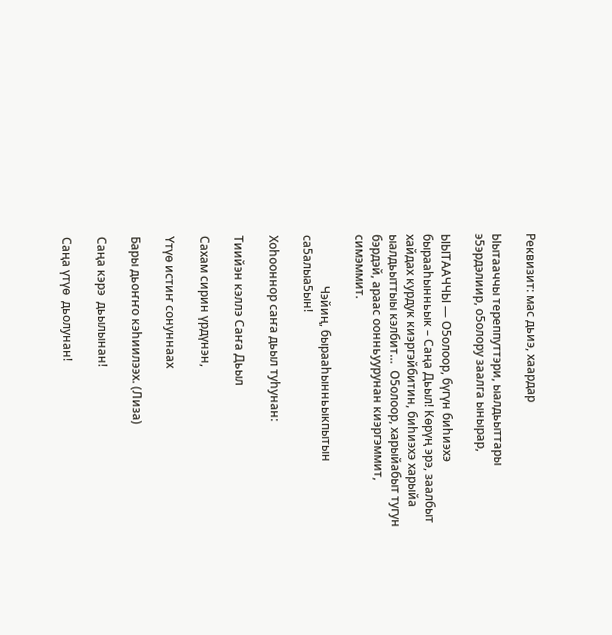Реквизит: мас дьиэ, хаардар

Ыытааччы тереппуттэри, ыалдьыттары э5эрдэлиир, о5олору заалга ынырар,

ЫЫТААЧЧЫ — О5олоор, бүгүн биhиэхэ бырааhынньык – Саңа Дьыл! Көрүң эрэ, заалбыт хайдах курдук киэргэйбитин, биhиэхэ харыйа ыалдьыттыы кэлбит…  О5олоор, харыйабыт тугун бэрдэй, араас оонньуурунан киэргэммит, симэммит.

                 Чэйиң, бырааhынньыкпытын са5алыа5ын!

Хоһооннор саҥа дьыл туһунан:

Тиийэн кэллэ Саҥа Дьыл

Сахам сирин үрдүнэн,

Үтүө истиҥ сонуннаах

Бары дьоҥҥо кэһиилээх. (Лиза)

Саңа кэрэ  дьылынан!

Саңа үтүө  дьолунан!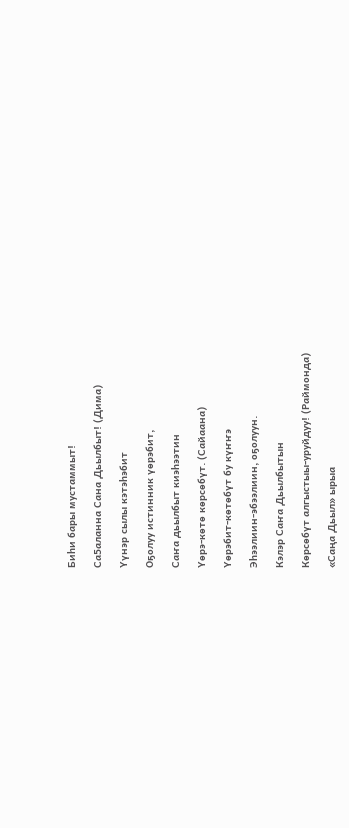Биһи бары мустаммыт!

Са5аланна Сана Дьылбыт! (Дима)

Үүнэр сылы кэтэһэбит

Оҕолуу истинник үөрэбит,

Саҥа дьылбыт киэһээтин

Үөрэ-көтө көрсөбүт. (Сайаана)

Үөрэбит-көтөбүт бу күҥҥэ

Эһээлиин-эбээлиин, оҕолуун.

Кэлэр Саҥа Дьылбытын

Көрсөбүт алгыстыы-уруйдуу! (Раймонда)

«Саңа Дьыл» ырыа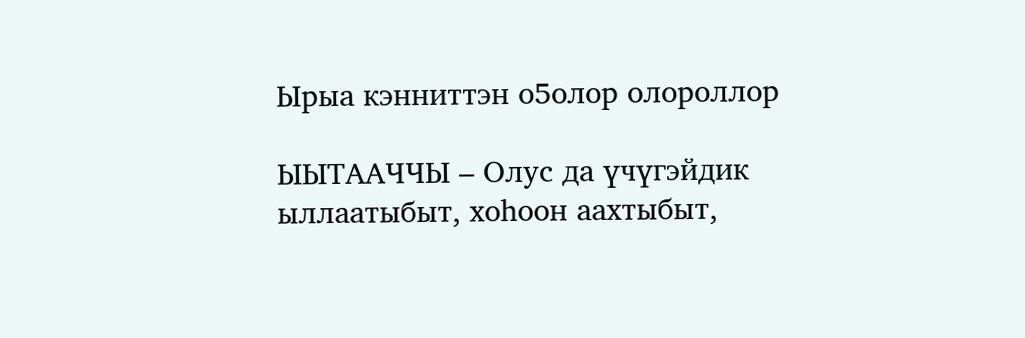Ырыа кэнниттэн о5олор олороллор

ЫЫТААЧЧЫ – Олус да үчүгэйдик ыллаатыбыт, хоhоон аахтыбыт,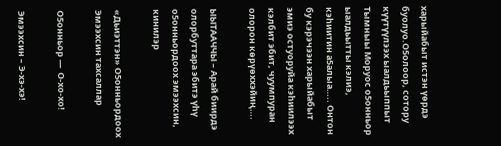харыйабыт истэн үөрдэ буолуо.О5олоор, сотору күүтүүлээх ыалдьыппыт Тымныы Моруос о5онньор ыалдьытты кэлиэ, кэhиитин а5алыа….. Онтон бу кэрэчээн харыйабыт эмиэ остуоруйа кэhиилээх кэлбит эбит, чуумпуран олорон көрүөххэйиң….

ЫЫТААЧЧЫ – Арай биирдэ олорбуттара эбитэ үһү о5онньордоох эмээхсин, кинилэр

«Дьиэттэн» О5онньордоох Эмээхсин тахсаллар

О5онньор —  О-хо-хо!

Эмээхсин – Э-хэ-хэ!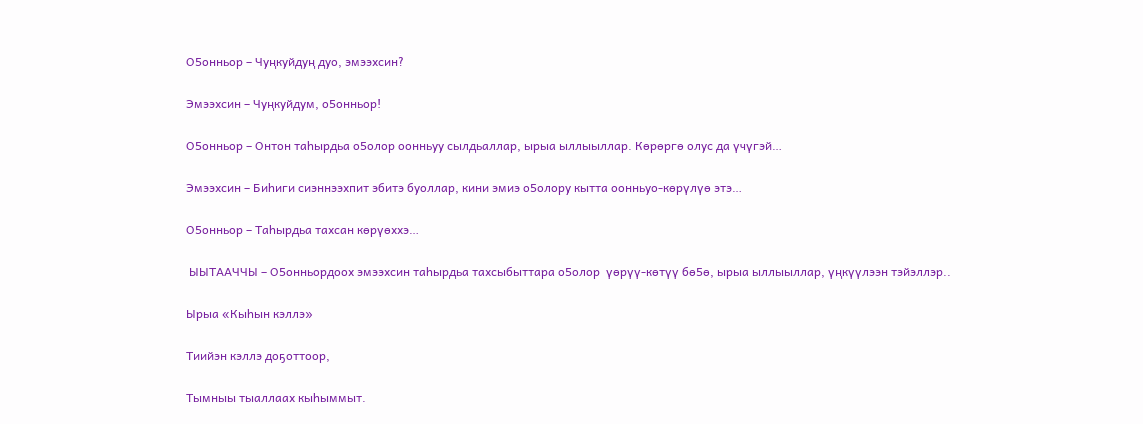О5онньор – Чуңкуйдуң дуо, эмээхсин?

Эмээхсин – Чуңкуйдум, о5онньор!

О5онньор – Онтон таhырдьа о5олор оонньуу сылдьаллар, ырыа ыллыыллар. Көрөргө олус да үчүгэй…

Эмээхсин – Биhиги сиэннээхпит эбитэ буоллар, кини эмиэ о5олору кытта оонньуо-көрүлүө этэ…

О5онньор – Таhырдьа тахсан көрүөххэ…

 ЫЫТААЧЧЫ – О5онньордоох эмээхсин таhырдьа тахсыбыттара о5олор  үөрүү-көтүү бө5ө, ырыа ыллыыллар, үңкүүлээн тэйэллэр..

Ырыа «Кыhын кэллэ»

Тиийэн кэллэ доҕоттоор,

Тымныы тыаллаах кыһыммыт.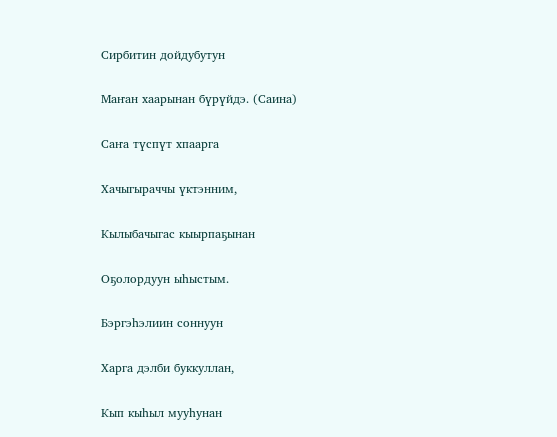Сирбитин дойдубутун

Маҥан хаарынан бүрүйдэ. (Саина)

Саҥа түспүт хпаарга

Хачыгыраччы үктэнним,

Кылыбачыгас кыырпаҕынан

Оҕолордуун ыһыстым.

Бэргэһэлиин соннуун

Харга дэлби буккуллан,

Кып кыһыл мууһунан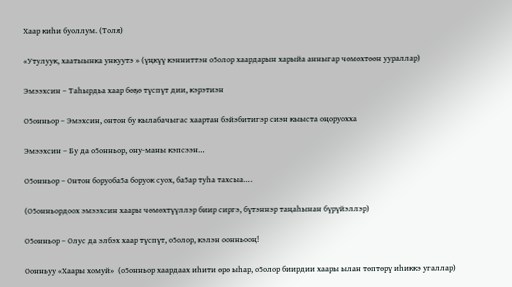Хаар киһи буоллум. (Толя)

«Утулуук, хаатыынка ункуутэ » (үңкүү кэнниттэн о5олор хаардарын харыйа анныгар чөмөхтөөн уураллар)

Эмээхсин – Таһырдьа хаар бөҕө түспүт дии, кэрэтиэн

О5онньор – Эмэхсин, онтон бу кылабачыгас хаартан бэйэбитигэр сиэн кыыста оңоруохха

Эмээхсин – Бу да о5онньор, ону-маны кэпсээн…

О5онньор – Онтон боруоба5а боруок суох, ба5ар туhа тахсыа….

(О5онньордоох эмээхсин хаары чөмөхтүүллэр биир сиргэ, бүтэннэр таңаhынан бүрүйэллэр)

О5онньор – Олус да элбэх хаар түспүт, о5олор, кэлэн оонньооң!

Оонньуу «Хаары хомуй»  (о5онньор хаардаах иhити өрө ыhар, о5олор биирдии хаары ылан төптөрү иhиккэ угаллар)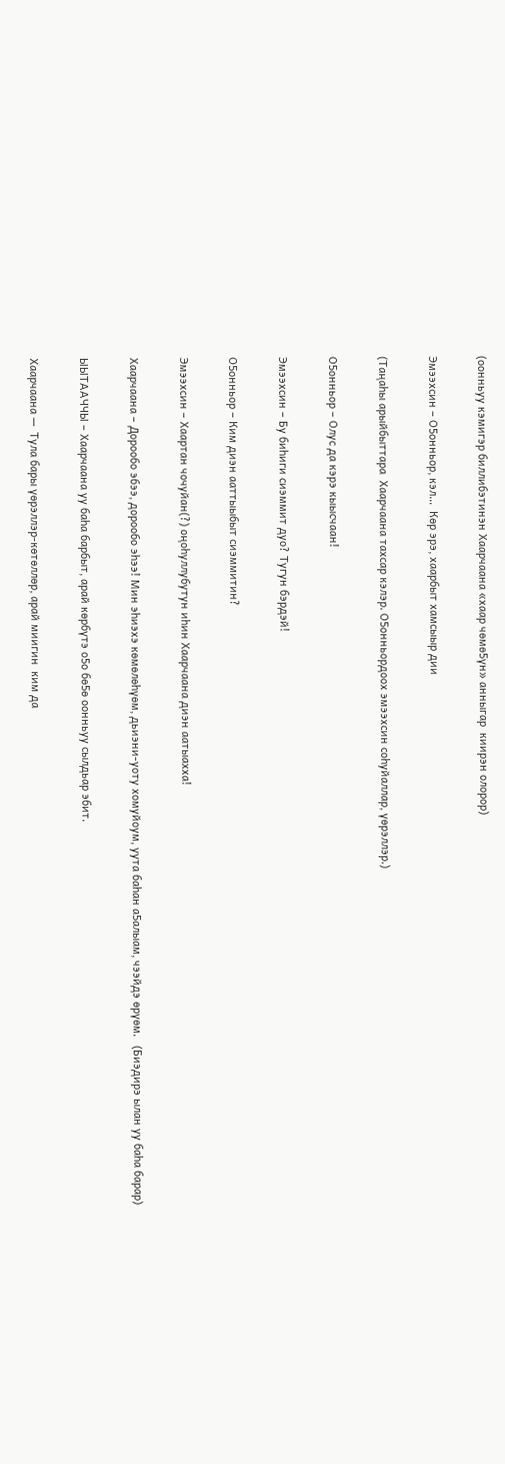(оонньуу кэмигэр биллибэтинэн Хаарчаана «хаар чөмө5үн» анныгар  киирэн олорор)

Эмээхсин – О5онньор, кэл…  Көр эрэ, хаарбыт хамсыыр дии

(Таңаhы арыйбыттара  Хаарчаана тахсар кэлэр. О5онньордоох эмээхсин соһуйаллар, үөрэллэр.)

О5онньор – Олус да кэрэ кыысчаан!

Эмээхсин – Бу биhиги сиэммит дуо? Тугун бэрдэй!

О5онньор – Ким диэн ааттыыбыт сиэммитин?

Эмээхсин – Хаартан чочуйан(?) оңоhуллубутун иhин Хаарчаана диэн аатыахха!

Хаарчаана – Дорообо эбээ, дорообо эhээ! Мин эhиэхэ көмөлөһүөм, дьиэни-уоту хомуйоум, уута баhан а5алыам, чээйдэ өрүөм.   (Биэдирэ ылан уу баhа барар)

ЫЫТААЧЧЫ – Хаарчаана уу баhа барбыт, арай көрбүтэ о5о бө5ө оонньуу сылдьар эбит.

Хаарчаана —  Тула бары үөрэллэр-көтөллөр, арай миигин  ким да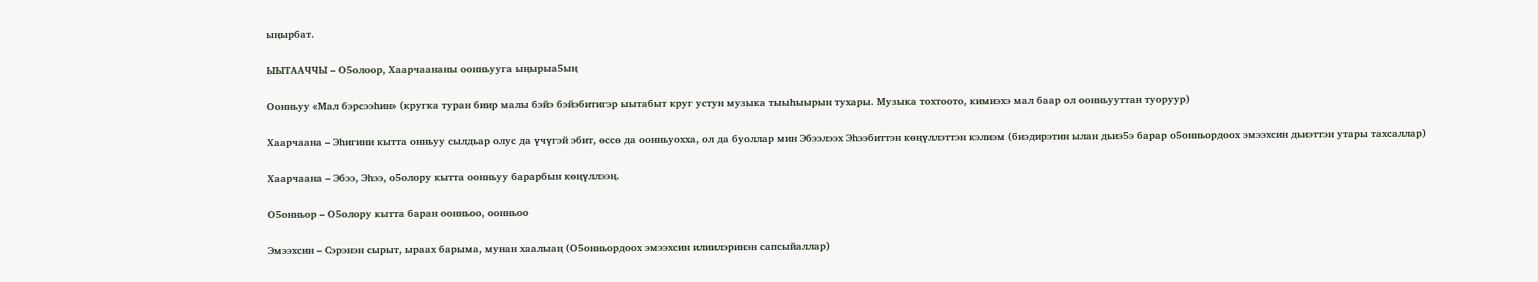ыңырбат.

ЫЫТААЧЧЫ – О5олоор, Хаарчаананы оонньууга ыңырыа5ың

Оонньуу «Мал бэрсээһин» (кругка туран биир малы бэйэ бэйэбитигэр ыытабыт круг устун музыка тыыһыырын тухары. Музыка тохтоото, кимиэхэ мал баар ол оонньууттан туоруур)

Хаарчаана – Эhигини кытта онньуу сылдьар олус да үчүгэй эбит, өссө да оонньуохха, ол да буоллар мин Эбээлээх Эhээбиттэн көңүллэттэн кэлиэм (биэдирэтин ылан дьиэ5э барар о5онньордоох эмээхсин дьиэттэн утары тахсаллар)

Хаарчаана – Эбээ, Эhээ, о5олору кытта оонньуу барарбын көңүллээң.

О5онньор – О5олору кытта баран оонньоо, оонньоо

Эмээхсин – Сэрэнэн сырыт, ыраах барыма, мунан хаалыаң (О5онньордоох эмээхсин илиилэринэн сапсыйаллар)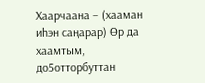Хаарчаана – (хааман иhэн саңарар) Өр да хаамтым, до5отторбуттан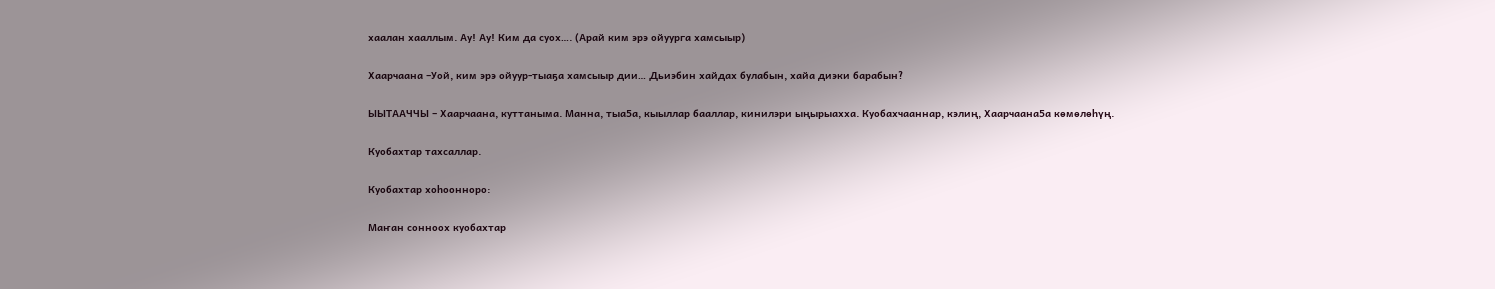хаалан хааллым. Ау! Ау! Ким да суох…. (Арай ким эрэ ойуурга хамсыыр)

Хаарчаана –Уой, ким эрэ ойуур-тыаҕа хамсыыр дии… Дьиэбин хайдах булабын, хайа диэки барабын?

ЫЫТААЧЧЫ – Хаарчаана, куттаныма. Манна, тыа5а, кыыллар бааллар, кинилэри ыңырыахха. Куобахчааннар, кэлиң, Хаарчаана5а көмөлөһүң.

Куобахтар тахсаллар.

Куобахтар хоһоонноро:

Маҥан сонноох куобахтар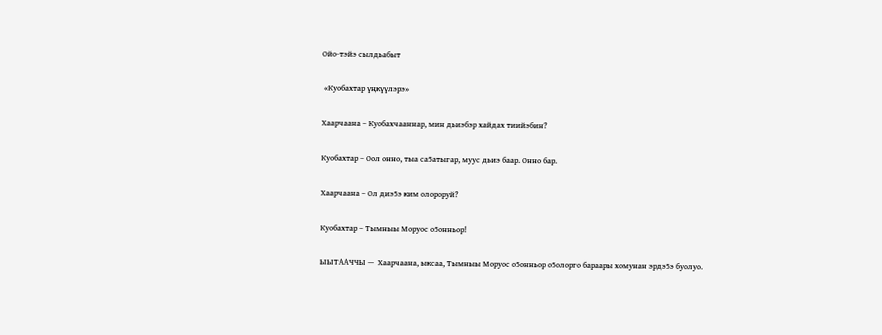Ойо-тэйэ сылдьабыт

 «Куобахтар үңкүүлэрэ»

Хаарчаана – Куобахчааннар, мин дьиэбэр хайдах тиийэбин?

Куобахтар – Оол онно, тыа са5атыгар, муус дьиэ баар. Онно бар.

Хаарчаана – Ол диэ5э ким олороруй?

Куобахтар – Тымныы Моруос о5онньор!

ЫЫТААЧЧЫ —  Хаарчаана, ыксаа, Тымныы Моруос о5онньор о5олорго бараары хомунан эрдэ5э буолуо.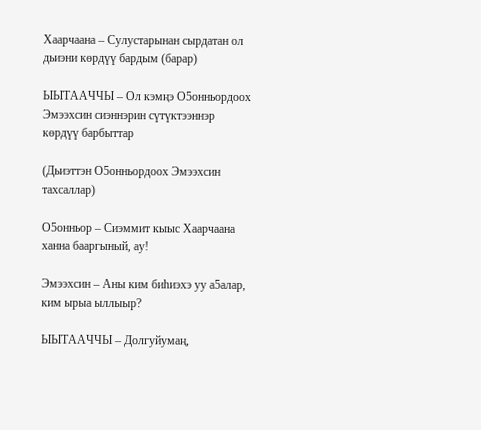Хаарчаана – Сулустарынан сырдатан ол дьиэни көрдүү бардым (барар)

ЫЫТААЧЧЫ – Ол кэмңэ О5онньордоох Эмээхсин сиэннэрин сүтүктээннэр көрдүү барбыттар

(Дьиэттэн О5онньордоох Эмээхсин тахсаллар)

О5онньор – Сиэммит кыыс Хаарчаана ханна бааргыный, ау!

Эмээхсин – Аны ким биhиэхэ уу а5алар, ким ырыа ыллыыр?

ЫЫТААЧЧЫ – Долгуйумаң,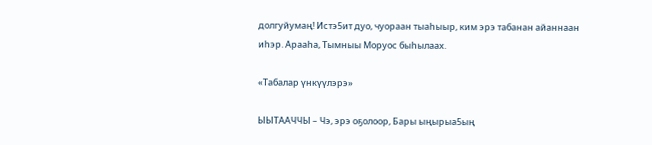долгуйумаң! Истэ5ит дуо, чуораан тыаhыыр, ким эрэ табанан айаннаан иhэр. Арааhа, Тымныы Моруос быhылаах.

«Табалар үнкүүлэрэ»

ЫЫТААЧЧЫ – Чэ, эрэ оҕолоор, Бары ыңырыа5ың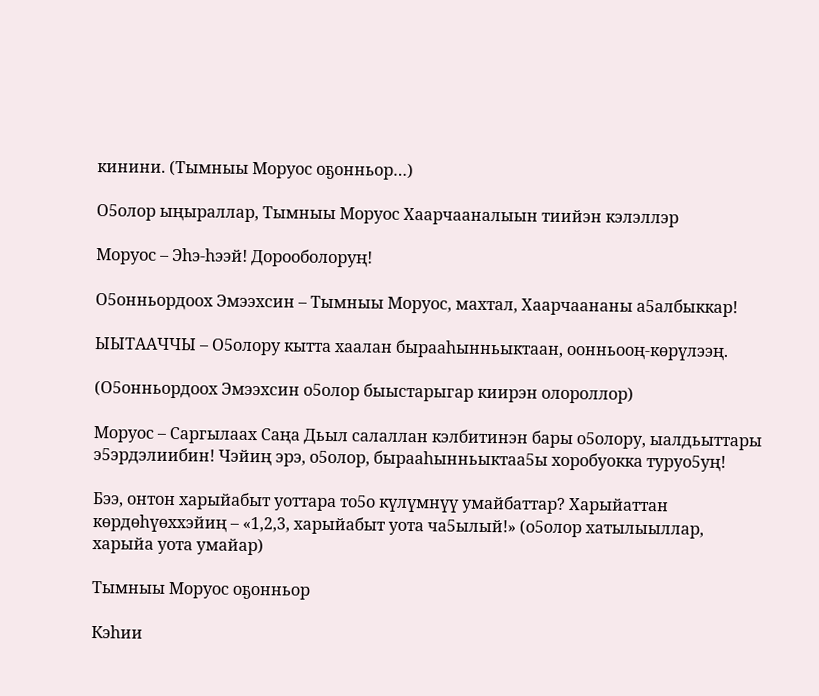кинини. (Тымныы Моруос оҕонньор…)

О5олор ыңыраллар, Тымныы Моруос Хаарчааналыын тиийэн кэлэллэр

Моруос – Эhэ-hээй! Дорооболоруң!

О5онньордоох Эмээхсин – Тымныы Моруос, махтал, Хаарчаананы а5албыккар!

ЫЫТААЧЧЫ – О5олору кытта хаалан бырааhынньыктаан, оонньооң-көрүлээң.

(О5онньордоох Эмээхсин о5олор быыстарыгар киирэн олороллор)

Моруос – Саргылаах Саңа Дьыл салаллан кэлбитинэн бары о5олору, ыалдьыттары э5эрдэлиибин! Чэйиң эрэ, о5олор, бырааhынньыктаа5ы хоробуокка туруо5уң!

Бээ, онтон харыйабыт уоттара то5о күлүмнүү умайбаттар? Харыйаттан көрдөhүөххэйиң – «1,2,3, харыйабыт уота ча5ылый!» (о5олор хатылыыллар, харыйа уота умайар)

Тымныы Моруос оҕонньор

Кэһии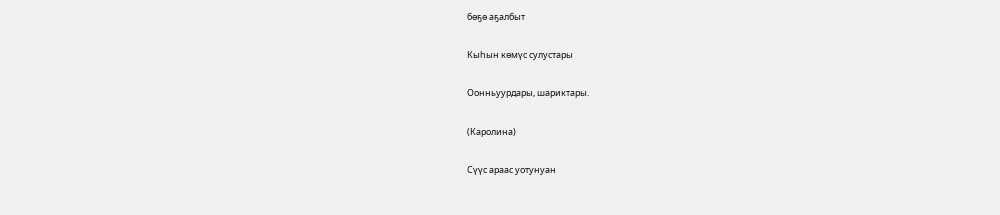бөҕө аҕалбыт

Кыһын көмүс сулустары

Оонньуурдары, шариктары.

(Каролина)

Сүүс араас уотунуан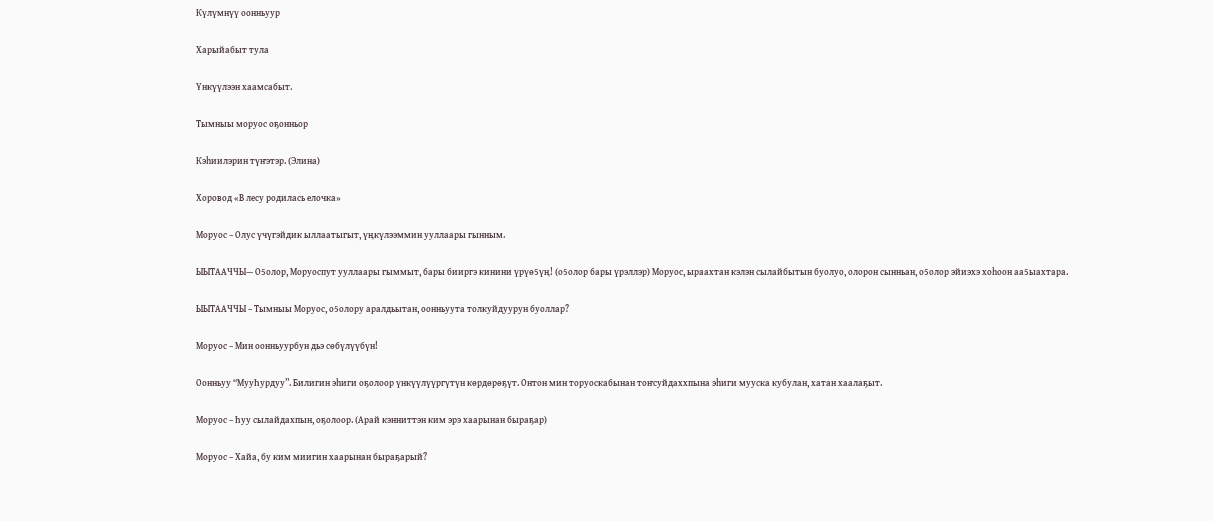Күлүмнүү оонньуур

Харыйабыт тула

Үнкүүлээн хаамсабыт.

Тымныы моруос оҕонньор

Кэһиилэрин түҥэтэр. (Элина)

Хоровод «В лесу родилась елочка»

Моруос – Олус үчүгэйдик ыллаатыгыт, үңкүлээммин ууллаары гынным.

ЫЫТААЧЧЫ— О5олор, Моруоспут ууллаары гыммыт, бары бииргэ кинини үрүө5үң! (о5олор бары үрэллэр) Моруос, ыраахтан кэлэн сылайбытын буолуо, олорон сынньан, о5олор эйиэхэ хоhоон аа5ыахтара.

ЫЫТААЧЧЫ – Тымныы Моруос, о5олору аралдьытан, оонньуута толкуйдуурун буоллар?

Моруос – Мин оонньуурбун дьэ сөбүлүүбүн!

Оонньуу “МууҺурдуу”. Билигин эһиги оҕолоор үнкүүлүүргүтүн көрдөрөҕүт. Онтон мин торуоскабынан тоҥсуйдаххпына эһиги мууска кубулан, хатан хаалаҕыт.

Моруос – Һуу сылайдахпын, оҕолоор. (Арай кэнниттэн ким эрэ хаарынан быраҕар)

Моруос – Хайа, бу ким миигин хаарынан быраҕарый?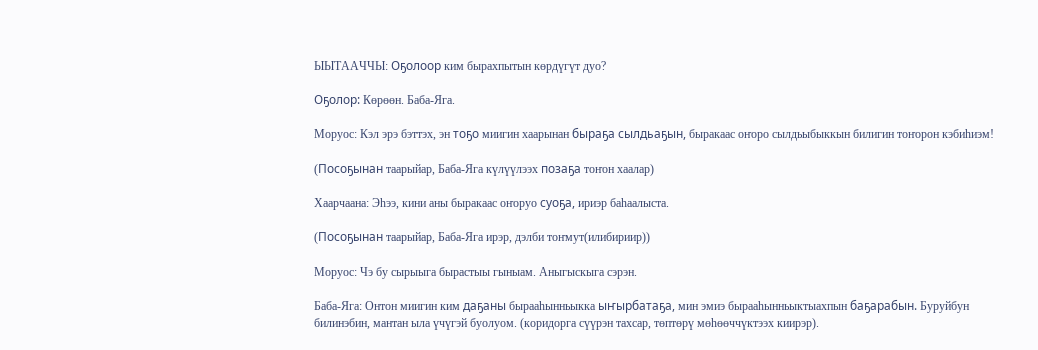ЫЫТААЧЧЫ: Оҕолоор ким бырахпытын көрдүгүт дуо?

Оҕолор: Көрөөн. Баба-Яга.

Моруос: Кэл эрэ бэттэх, эн тоҕо миигин хаарынан быраҕа сылдьаҕын, быракаас оҥоро сылдьыбыккын билигин тоҥорон кэбиһиэм!

(Посоҕынан таарыйар, Баба-Яга күлүүлээх позаҕа тоҥон хаалар)

Хаарчаана: Эһээ, кини аны быракаас оҥоруо суоҕа, ириэр баһаалыста.

(Посоҕынан таарыйар, Баба-Яга ирэр, дэлби тоҥмут(илибириир))

Моруос: Чэ бу сырыыга бырастыы гыныам. Аныгыскыга сэрэн.

Баба-Яга: Онтон миигин ким даҕаны бырааһынньыкка ыҥырбатаҕа, мин эмиэ бырааһынньыктыахпын баҕарабын. Буруйбун билинэбин, мантан ыла үчүгэй буолуом. (коридорга сүүрэн тахсар, төптөрү мөһөөччүктээх киирэр).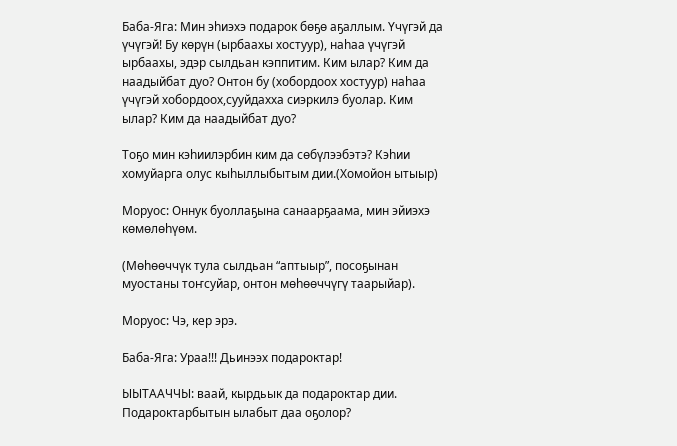Баба-Яга: Мин эһиэхэ подарок бөҕө аҕаллым. Үчүгэй да үчүгэй! Бу көрүн (ырбаахы хостуур), наһаа үчүгэй ырбаахы, эдэр сылдьан кэппитим. Ким ылар? Ким да наадыйбат дуо? Онтон бу (хобордоох хостуур) наһаа үчүгэй хобордоох,сууйдахха сиэркилэ буолар. Ким ылар? Ким да наадыйбат дуо?

Тоҕо мин кэһиилэрбин ким да сөбүлээбэтэ? Кэһии хомуйарга олус кыһыллыбытым дии.(Хомойон ытыыр)

Моруос: Оннук буоллаҕына санаарҕаама, мин эйиэхэ көмөлөһүөм.

(Мөһөөччүк тула сылдьан “аптыыр”, посоҕынан муостаны тоҥсуйар, онтон мөһөөччүгү таарыйар).

Моруос: Чэ, кер эрэ.

Баба-Яга: Ураа!!! Дьинээх подароктар!

ЫЫТААЧЧЫ: ваай, кырдьык да подароктар дии. Подароктарбытын ылабыт даа оҕолор?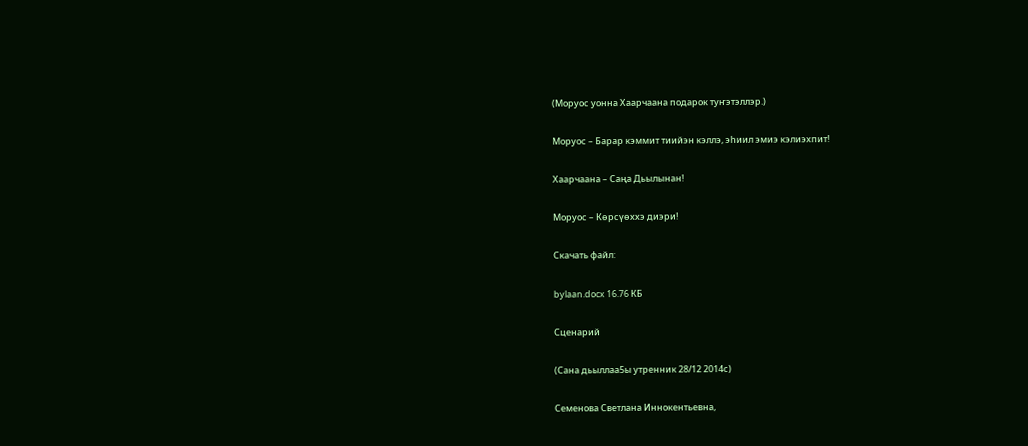(Моруос уонна Хаарчаана подарок туҥэтэллэр.)

Моруос – Барар кэммит тиийэн кэллэ, эhиил эмиэ кэлиэхпит!

Хаарчаана – Саңа Дьылынан!

Моруос – Көрсүөххэ диэри!

Скачать файл:

bylaan.docx 16.76 КБ

Сценарий

(Сана дьыллаа5ы утренник 28/12 2014с)

Семенова Светлана Иннокентьевна,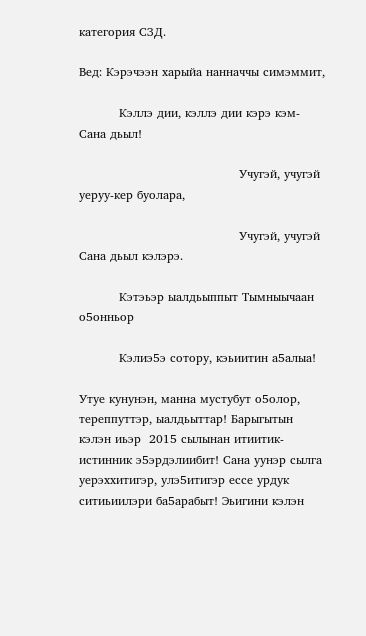категория СЗД.

Вед: Кэрэчээн харыйа нанначчы симэммит,

          Кэллэ дии, кэллэ дии кэрэ кэм-Сана дьыл!

                                        Учугэй, учугэй уеруу-кер буолара,

                                        Учугэй, учугэй Сана дьыл кэлэрэ.

          Кэтэьэр ыалдьыппыт Тымныычаан о5онньор

          Кэлиэ5э сотору, кэьиитин а5алыа!

Утуе кунунэн, манна мустубут о5олор, тереппуттэр, ыалдьыттар! Барыгытын кэлэн иьэр  2015 сылынан итиитик-истинник э5эрдэлиибит! Сана уунэр сылга уерэххитигэр, улэ5итигэр ессе урдук ситиьиилэри ба5арабыт! Эьигини кэлэн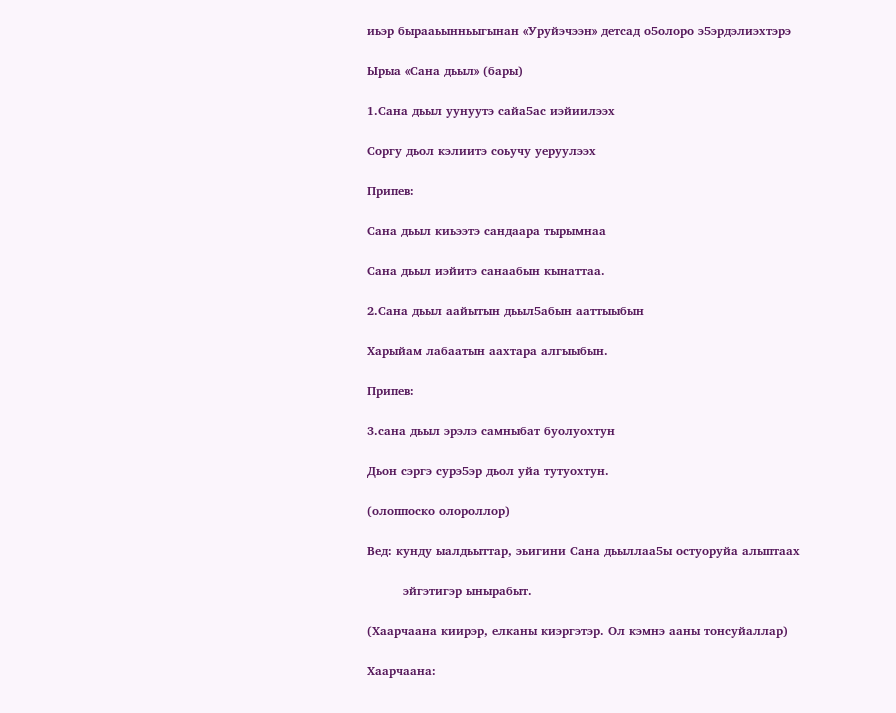иьэр бырааьынньыгынан «Уруйэчээн» детсад о5олоро э5эрдэлиэхтэрэ

Ырыа «Сана дьыл» (бары)

1.Сана дьыл уунуутэ сайа5ас иэйиилээх

Соргу дьол кэлиитэ соьучу уеруулээх

Припев:

Сана дьыл киьээтэ сандаара тырымнаа

Сана дьыл иэйитэ санаабын кынаттаа.

2.Сана дьыл аайытын дьыл5абын ааттыыбын

Харыйам лабаатын аахтара алгыыбын.

Припев:

3.сана дьыл эрэлэ самныбат буолуохтун

Дьон сэргэ сурэ5эр дьол уйа тутуохтун.

(олоппоско олороллор)

Вед: кунду ыалдьыттар, эьигини Сана дьыллаа5ы остуоруйа алыптаах

         эйгэтигэр ынырабыт.

(Хаарчаана киирэр, елканы киэргэтэр. Ол кэмнэ ааны тонсуйаллар)

Хаарчаана: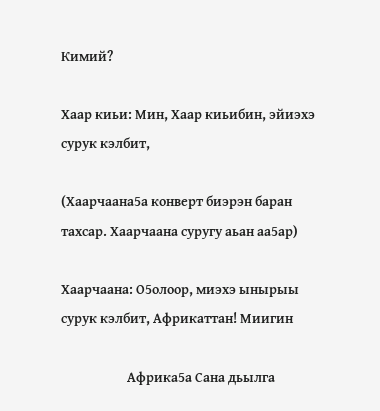Кимий?

Хаар киьи: Мин, Хаар киьибин, эйиэхэ сурук кэлбит,

(Хаарчаана5а конверт биэрэн баран тахсар. Хаарчаана суругу аьан аа5ар)

Хаарчаана: О5олоор, миэхэ ынырыы сурук кэлбит, Африкаттан! Миигин

                      Африка5а Сана дьылга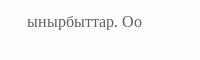ынырбыттар. Оо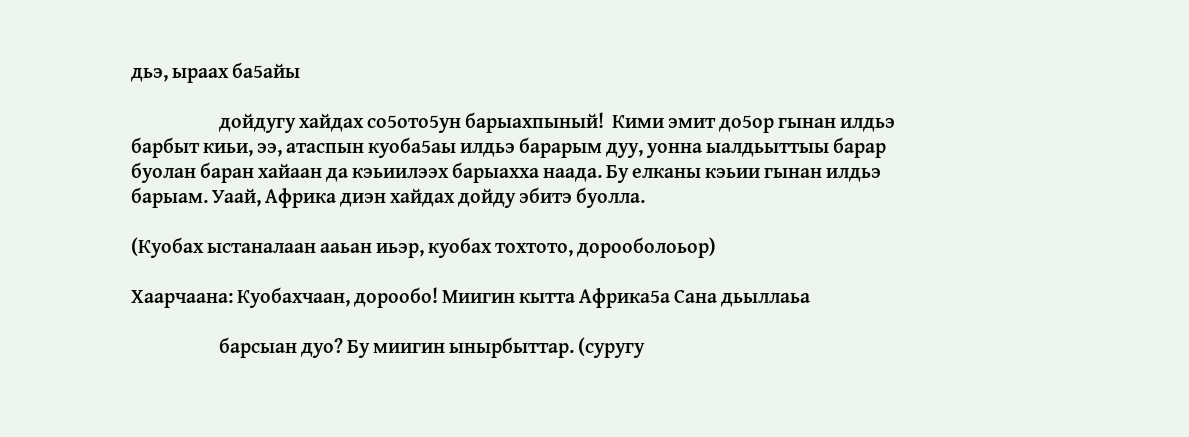дьэ, ыраах ба5айы

                      дойдугу хайдах со5ото5ун барыахпыный!  Кими эмит до5ор гынан илдьэ барбыт киьи, ээ, атаспын куоба5аы илдьэ барарым дуу, уонна ыалдьыттыы барар буолан баран хайаан да кэьиилээх барыахха наада. Бу елканы кэьии гынан илдьэ барыам. Уаай, Африка диэн хайдах дойду эбитэ буолла.

(Куобах ыстаналаан ааьан иьэр, куобах тохтото, дорооболоьор)

Хаарчаана: Куобахчаан, дорообо! Миигин кытта Африка5а Сана дьыллаьа

                      барсыан дуо? Бу миигин ынырбыттар. (суругу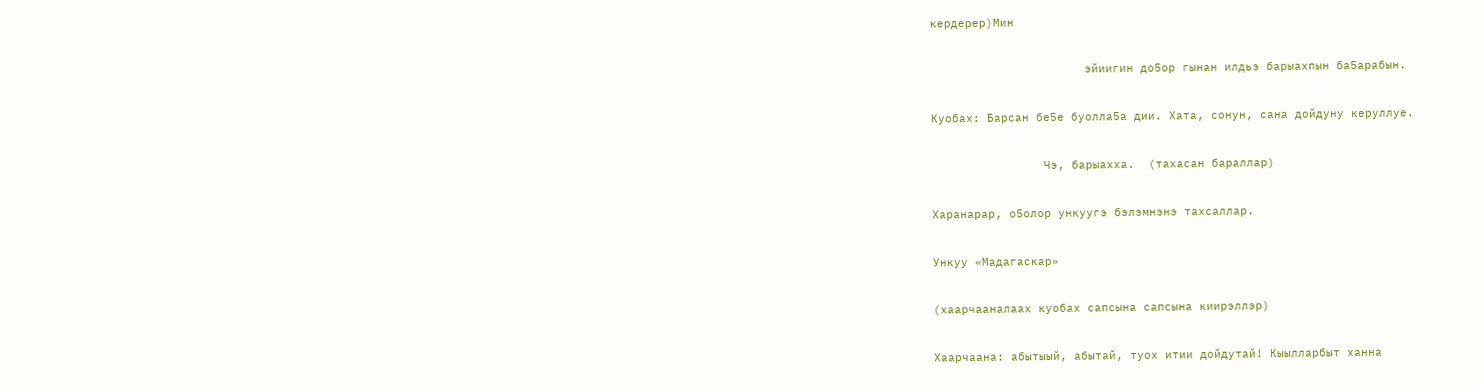кердерер)Мин

                      эйиигин до5ор гынан илдьэ барыахпын ба5арабын.

Куобах: Барсан бе5е буолла5а дии. Хата, сонун, сана дойдуну керуллуе.

                Чэ, барыахха.  (тахасан бараллар)

Харанарар, о5олор ункуугэ бэлэмнэнэ тахсаллар.

Ункуу «Мадагаскар»

(хаарчааналаах куобах сапсына сапсына киирэллэр)

Хаарчаана: абытыый, абытай, туох итии дойдутай! Кыылларбыт ханна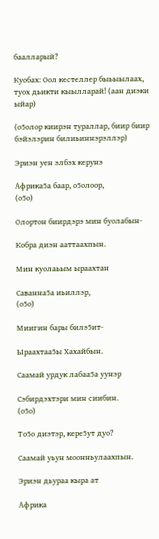баалларый?

Куобах: Оол кестеллер быьыылаах, туох дьикти кыылларай! (аан диэки ыйар)

(о5олор киирэн тураллар, биир биир бэйэлэрин билиьиннэрэллэр)

Эриэн уен элбэх керунэ

Африка5а баар, о5олоор,                                 (о5о)

Олортон биирдэрэ мин буолабын-

Кобра диэн ааттаахпын.

Мин куолаьым ыраахтан

Саванна5а иьиллэр,                                          (о5о)

Миигин бары билэ5ит-

Ыраахтаа5ы Хахайбын.

Саамай урдук лабаа5а уунэр

Сэбирдэхтэри мин сиибин.                               (о5о)

То5о диэтэр, кере5ут дуо?

Саамай уьун моонньулаахпын.

Эриэн дьураа кыра ат

Африка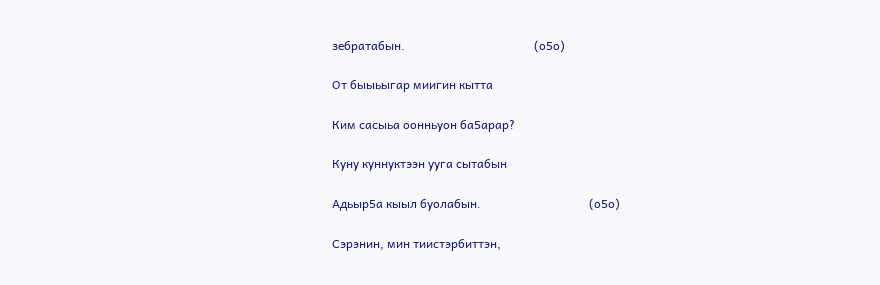зебратабын.                                           (о5о)

От быыьыгар миигин кытта

Ким сасыьа оонньуон ба5арар?

Куну куннуктээн ууга сытабын

Адьыр5а кыыл буолабын.                                    (о5о)

Сэрэнин, мин тиистэрбиттэн,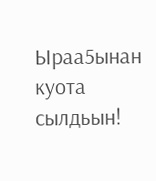Ыраа5ынан куота сылдьын!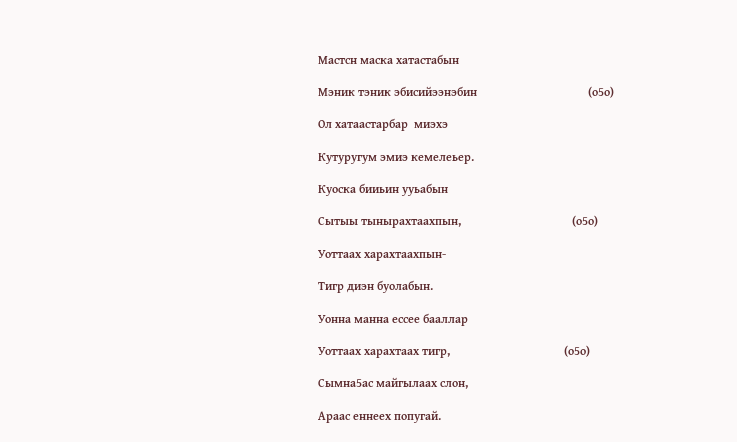Мастсн маска хатастабын

Мэник тэник эбисийээнэбин                                     (о5о)

Ол хатаастарбар  миэхэ

Кутуругум эмиэ кемелеьер.

Куоска бииьин ууьабын

Сытыы тынырахтаахпын,                                     (о5о)

Уоттаах харахтаахпын-

Тигр диэн буолабын.

Уонна манна ессее бааллар

Уоттаах харахтаах тигр,                                      (о5о)

Сымна5ас майгылаах слон,

Араас еннеех попугай.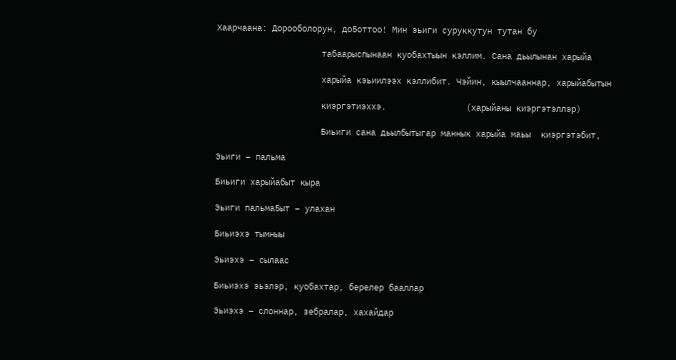Хаарчаана: Дорооболорун, до5оттоо! Мин эьиги суруккутун тутан бу

                     табаарыспынаан куобахтыын кэллим. Сана дьылынан харыйа

                     харыйа кэьиилээх кэллибит. Чэйин, кыылчааннар, харыйабытын

                     киэргэтиэххэ.                (харыйаны киэргэтэллэр)

                     Биьиги сана дьылбытыгар маннык харыйа маьы  киэргэтэбит,

Эьиги – пальма

Биьиги харыйабыт кыра

Эьиги пальма5ыт – улахан

Биьиэхэ тымныы

Эьиэхэ – сылаас

Биьиэхэ эьэлэр, куобахтар, берелер бааллар

Эьиэхэ – слоннар, зебралар, хахайдар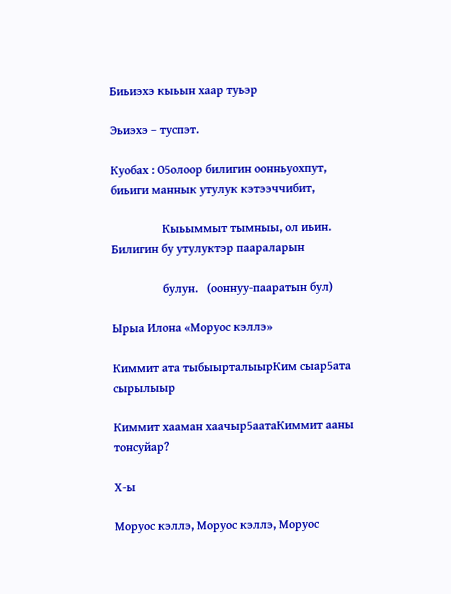Биьиэхэ кыьын хаар туьэр

Эьиэхэ – туспэт.

Куобах : О5олоор билигин оонньуохпут, биьиги маннык утулук кэтээччибит,

                 Кыьыммыт тымныы, ол иьин. Билигин бу утулуктэр паараларын

                 булун.   (ооннуу-пааратын бул)

Ырыа Илона «Моруос кэллэ»

Киммит ата тыбыырталыырКим сыар5ата сырылыыр

Киммит хааман хаачыр5аатаКиммит ааны тонсуйар?

Х-ы

Моруос кэллэ, Моруос кэллэ, Моруос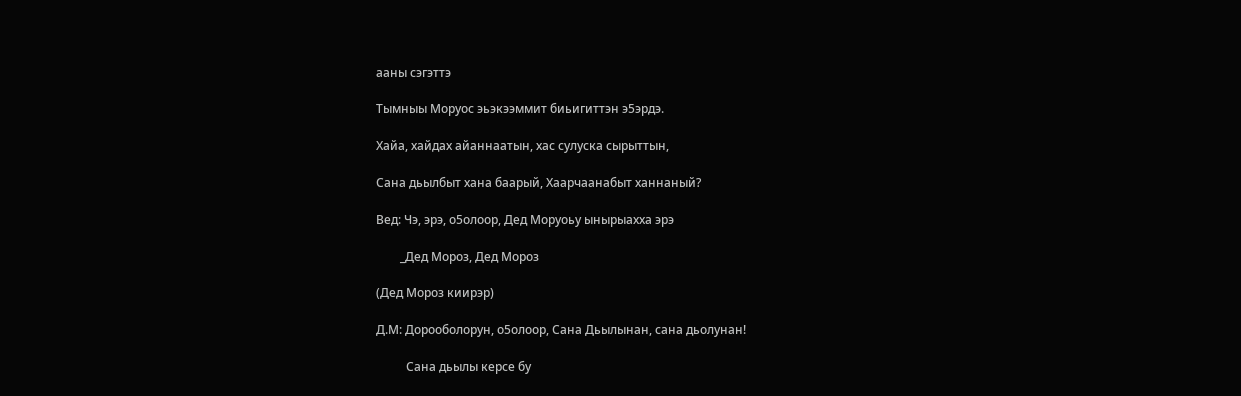ааны сэгэттэ

Тымныы Моруос эьэкээммит биьигиттэн э5эрдэ.

Хайа, хайдах айаннаатын, хас сулуска сырыттын,

Сана дьылбыт хана баарый, Хаарчаанабыт ханнаный?

Вед: Чэ, эрэ, о5олоор, Дед Моруоьу ынырыахха эрэ

        _Дед Мороз, Дед Мороз

(Дед Мороз киирэр)

Д.М: Дорооболорун, о5олоор, Сана Дьылынан, сана дьолунан!

          Сана дьылы керсе бу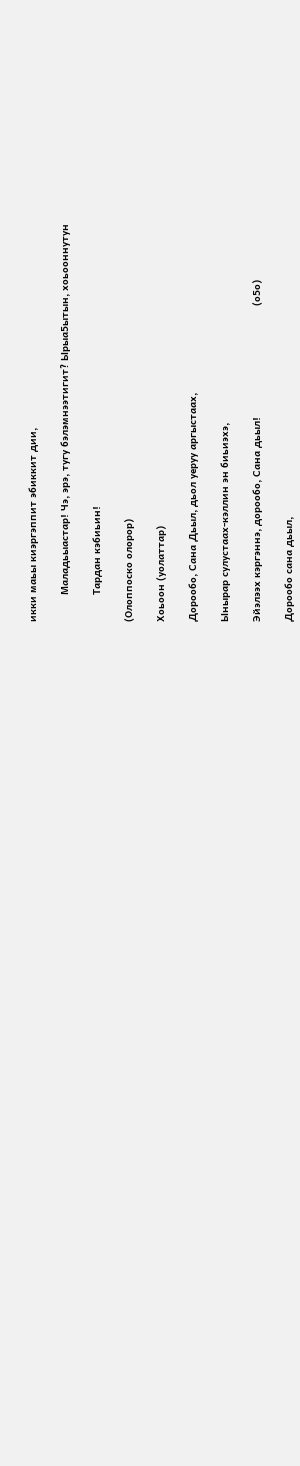икки маьы киэргэппит эбиккит дии,

         Маладьыастар! Чэ, эрэ, тугу бэлэмнээтигит? Ырыа5ытын, хоьооннутун

         Тардан кэбиьин!

(Олоппоско олорор)

Хоьоон (уолаттар)

Дорообо, Сана Дьыл, дьол уеруу аргыстаах,

Ынырар сулустаах-кэллин эн биьиэхэ,

Эйэлээх кэргэннэ, дорообо, Сана дьыл!                                     (о5о)

Дорообо сана дьыл,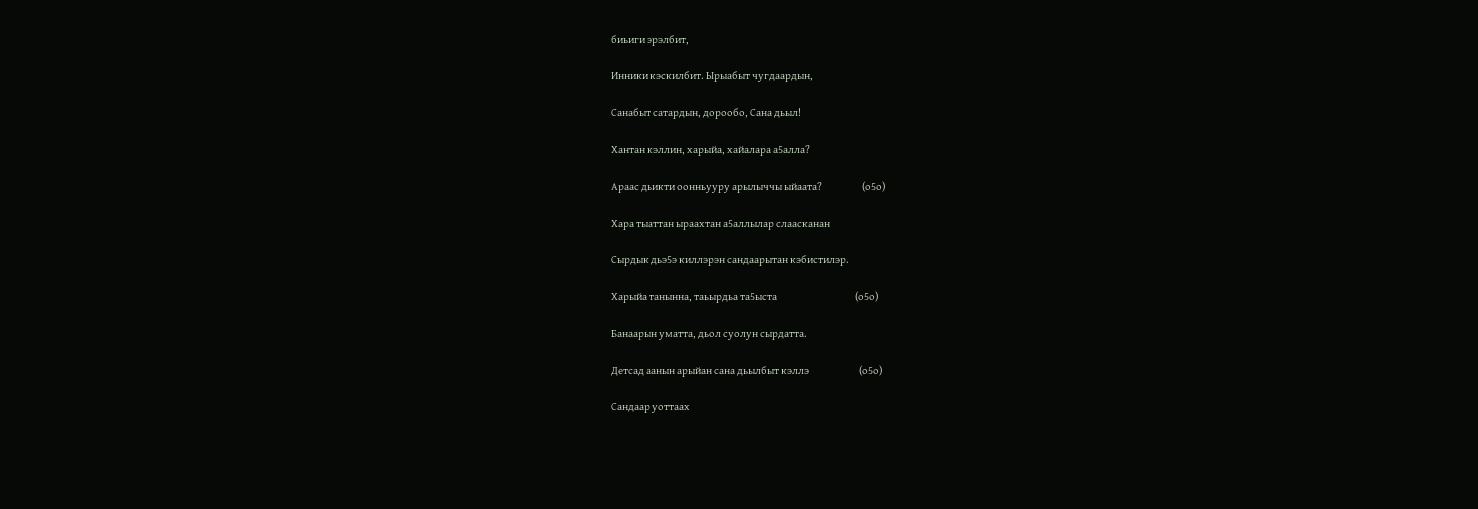биьиги эрэлбит,

Инники кэскилбит. Ырыабыт чугдаардын,

Санабыт сатардын, дорообо, Сана дьыл!

Хантан кэллин, харыйа, хайалара а5алла?

Араас дьикти оонньууру арылыччы ыйаата?                    (о5о)

Хара тыаттан ыраахтан а5аллылар слаасканан

Сырдык дьэ5э киллэрэн сандаарытан кэбистилэр.

Харыйа танынна, таьырдьа та5ыста                                       (о5о)

Банаарын уматта, дьол суолун сырдатта.

Детсад аанын арыйан сана дьылбыт кэллэ                         (о5о)

Сандаар уоттаах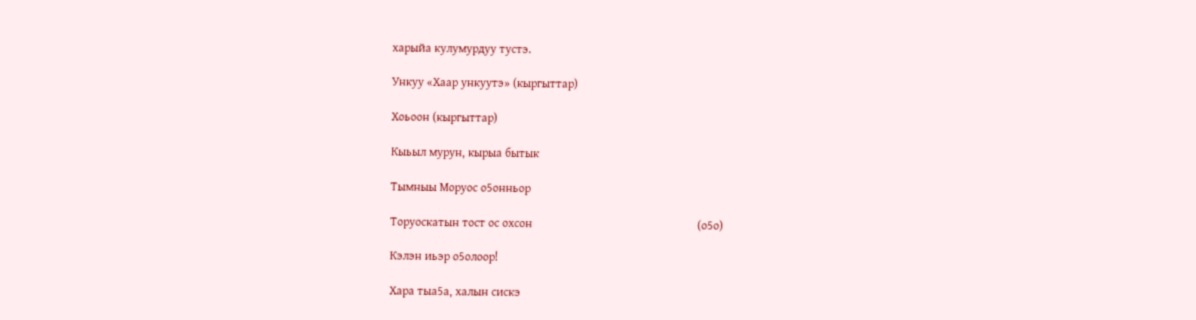харыйа кулумурдуу тустэ.

Ункуу «Хаар ункуутэ» (кыргыттар)

Хоьоон (кыргыттар)

Кыьыл мурун, кырыа бытык

Тымныы Моруос о5онньор

Торуоскатын тост ос охсон                                                       (о5о)

Кэлэн иьэр о5олоор!

Хара тыа5а, халын сискэ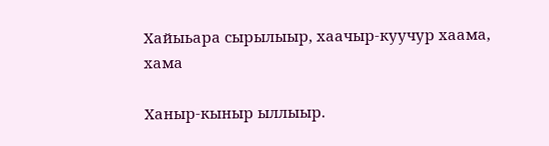Хайыьара сырылыыр, хаачыр-куучур хаама, хама

Ханыр-кыныр ыллыыр.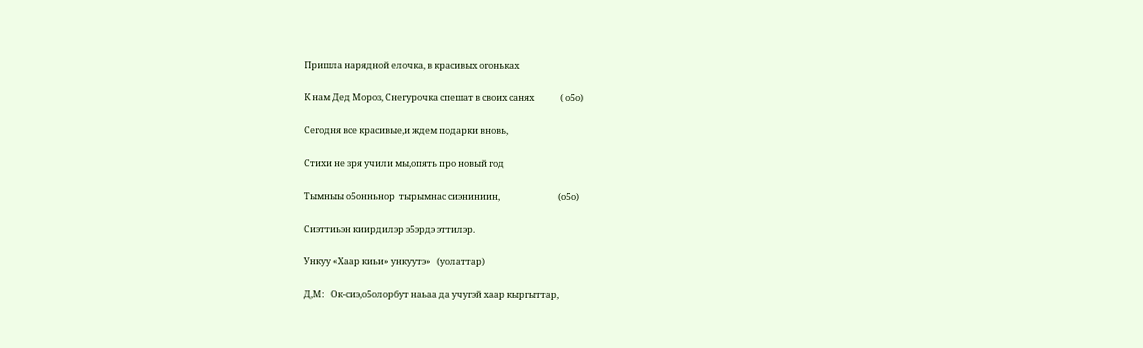Пришла нарядной елочка, в красивых огоньках

К нам Дед Мороз, Снегурочка спешат в своих санях             ( о5о)

Сегодня все красивые,и ждем подарки вновь,

Стихи не зря учили мы,опять про новый год

Тымныы о5онньнор  тырымнас сиэниниин,                             (о5о)

Сиэттиьэн киирдилэр э5эрдэ эттилэр.

Ункуу «Хаар киьи» ункуутэ»   (уолаттар)

Д,М:   Ок-сиэ,о5олорбут наьаа да учугэй хаар кыргыттар,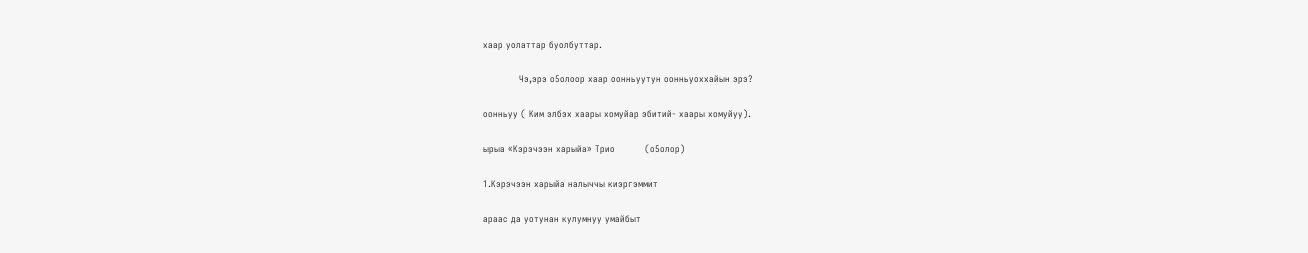хаар уолаттар буолбуттар.

            Чэ,эрэ о5олоор хаар оонньуутун оонньуоххайын эрэ?

оонньуу ( Ким элбэх хаары хомуйар эбитий- хаары хомуйуу).

ырыа «Кэрэчээн харыйа» Трио          (о5олор)

1.Кэрэчээн харыйа налыччы киэргэммит

араас да уотунан кулумнуу умайбыт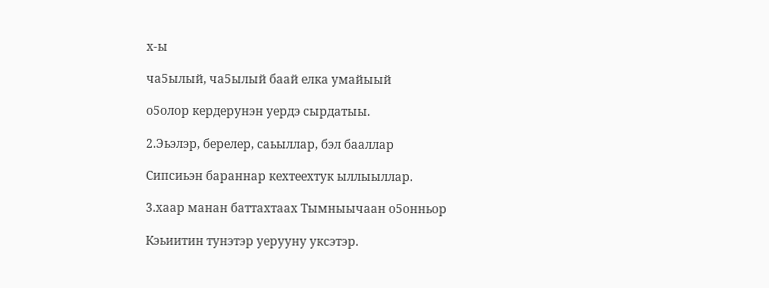х-ы

ча5ылый, ча5ылый баай елка умайыый

о5олор кердерунэн уердэ сырдатыы.

2.Эьэлэр, берелер, саьыллар, бэл бааллар

Сипсиьэн бараннар кехтеехтук ыллыыллар.

3.хаар манан баттахтаах Тымныычаан о5онньор

Кэьиитин тунэтэр уерууну уксэтэр.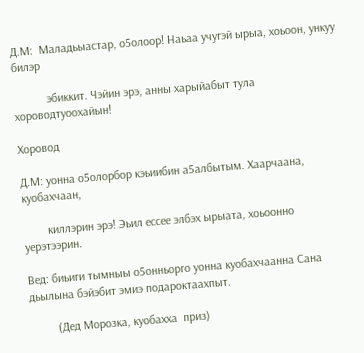Д.М:  Маладьыастар, о5олоор! Наьаа учугэй ырыа, хоьоон, ункуу билэр

           эбиккит. Чэйин эрэ, анны харыйабыт тула хороводтуоохайын!

Хоровод

Д.М: уонна о5олорбор кэьиибин а5албытым. Хаарчаана, куобахчаан,

        киллэрин эрэ! Эьил ессее элбэх ырыата, хоьоонно уерэтээрин.

Вед: биьиги тымныы о5онньорго уонна куобахчаанна Сана дьылына бэйэбит эмиэ подароктаахпыт.

         (Дед Морозка, куобахха  приз)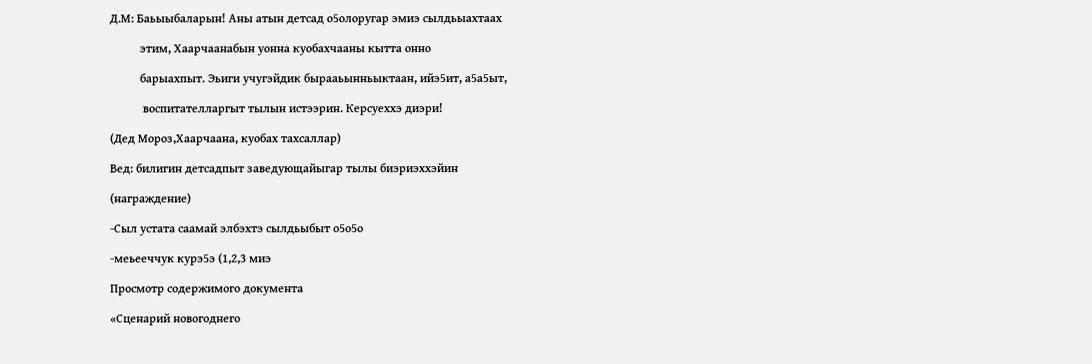Д.М: Баьыыбаларын! Аны атын детсад о5олоругар эмиэ сылдьыахтаах

          этим, Хаарчаанабын уонна куобахчааны кытта онно

          барыахпыт. Эьиги учугэйдик бырааьынньыктаан, ийэ5ит, а5а5ыт,

           воспитателларгыт тылын истээрин. Керсуеххэ диэри!

(Дед Мороз,Хаарчаана, куобах тахсаллар)

Вед: билигин детсадпыт заведующайыгар тылы биэриэххэйин

(награждение)

-Сыл устата саамай элбэхтэ сылдьыбыт о5о5о

-меьееччук курэ5э (1,2,3 миэ

Просмотр содержимого документа

«Сценарий новогоднего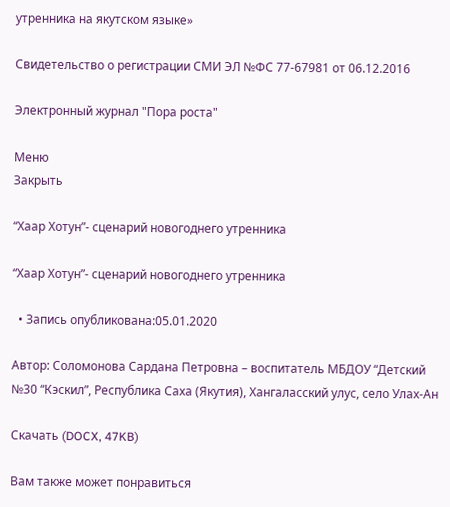утренника на якутском языке»

Свидетельство о регистрации СМИ ЭЛ №ФС 77-67981 от 06.12.2016

Электронный журнал "Пора роста"

Меню
Закрыть

“Хаар Хотун”- сценарий новогоднего утренника

“Хаар Хотун”- сценарий новогоднего утренника

  • Запись опубликована:05.01.2020

Автор: Соломонова Сардана Петровна – воспитатель МБДОУ “Детский №30 “Кэскил”, Республика Саха (Якутия), Хангаласский улус, село Улах-Ан

Скачать (DOCX, 47KB)

Вам также может понравиться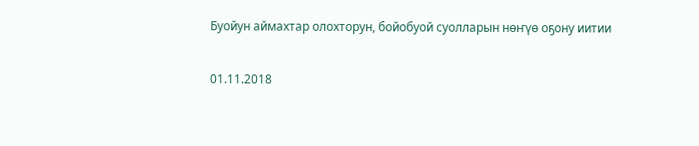Буойун аймахтар олохторун, бойобуой суолларын нөҥүө оҕону иитии

01.11.2018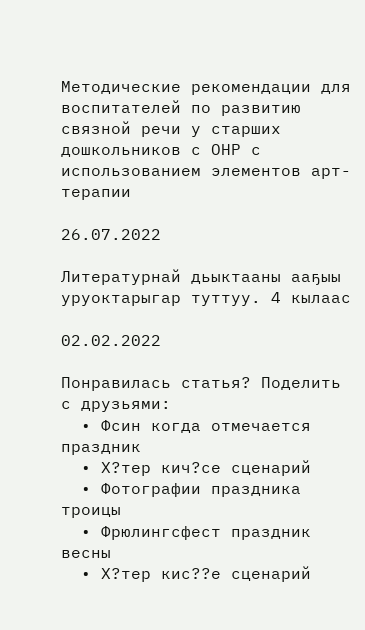Методические рекомендации для воспитателей по развитию связной речи у старших дошкольников с ОНР с использованием элементов арт-терапии

26.07.2022

Литературнай дьыктааны ааҕыы уруоктарыгар туттуу. 4 кылаас

02.02.2022

Понравилась статья? Поделить с друзьями:
  • Фсин когда отмечается праздник
  • Х?тер кич?се сценарий
  • Фотографии праздника троицы
  • Фрюлингсфест праздник весны
  • Х?тер кис??е сценарий